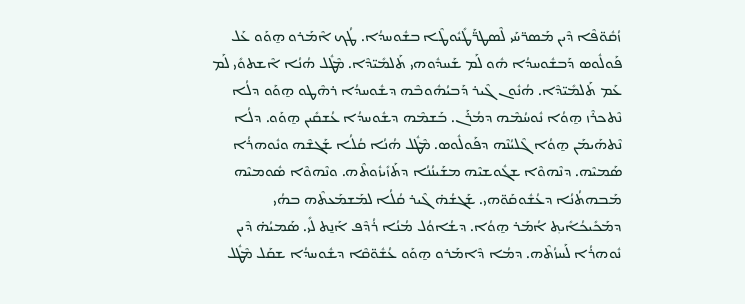ܙܳܩܽܘ̈ܦܶܐ ܕܶܝܢ ܡܰܣܪ̈ܚܰܝ ܠܶܣܛܪ̈ܰܛܺܝܽܘܛܶܐ ܒܫܽܘܚܕܳܐ. ܛܳܟ ܐܶܡܰܪܘ ܗ̱ܘܰܘ ܥܰܠ ܦܰܘܠܽܘܣ ܕܰܒܫܽܘܚܕܳܐ ܗܽܘ ܠܰܡ ܫܰܚܕܽܘܗܝ ܬܰܠܡܺܝ̈ܕܶܐ. ܡܶܛܽܠ ܗܳܢܳܐ ܐܶܫܬܘܺܝ ܠܰܡ ܥܰܡ ܬܰܠܡܺܝ̈ܕܶܐ. ܗܳܢܽܘܢ ܓܶܝܪ ܕܰܒܝܳܗܽܘܒܶܗ ܕܫܽܘܚܕܳܐ ܪܗܶܛܘ ܗ̱ܘܰܘ ܕܠܳܐ ܢܶܬܟܪܶܙ ܗ̱ܘܳܐ ܢܽܘܚܳܡܶܗ ܕܡܳܪܰܢ. ܒܰܫܡܶܗ ܕܫܽܘܚܕܳܐ ܥܳܫܩܺܝܢ ܗ̱ܘܰܘ. ܕܠܳܐ ܢܶܬܗܰܝܡܰܢ ܗ̱ܘܳܐ ܓܶܠܝܳܢܶܗ ܕܦܰܘܠܽܘܣ. ܡܶܛܽܠ ܗܳܢܳܐ ܩܳܠܳܐ ܫܰܓܫܶܗ ܘܢܽܘܗܪܳܐ ܣܰܡܝܶܗ. ܕܢܶܗܘܶܐ ܫܓܽܘܫܝܶܗ ܡܫܰܝܢܳܢܳܐ ܕܬܰܙܺܝܙܽܘܬܶܗ. ܘܢܶܗܘܶܐ ܣܽܘܡܝܶܗ ܡܰܒܗܬܳܢܳܐ ܕܥܳܫܽܘܩܰܘ̈ܗܝ. ܫܰܓܫܳܗ̇ ܓܶܝܪ ܩܳܠܳܐ ܠܡܰܫܡܰܥܬܶܗ ܒܗܳܝ ܕܡܰܟܺܝܟܳܐܺܝܬ݂ ܐܳܡܰܪ ܗ̱ܘܳܐ. ܕܫܳܐܘܳܠ ܡܳܢܳܐ ܪܳܕܶܦ ܐܰܢ̱ܬ ܠܺܝ. ܣܰܡܝܳܗ̇ ܕܶܝܢ ܢܽܘܗܪܳܐ ܠܰܚܙܳܬܶܗ. ܕܡܳܐ ܕܶܐܡܰܪܘ ܗ̱ܘܰܘ ܥܳܫܽܘ̈ܩܶܐ ܕܫܽܘܚܕܳܐ ܫܩܰܠ ܡܶܛܽܠ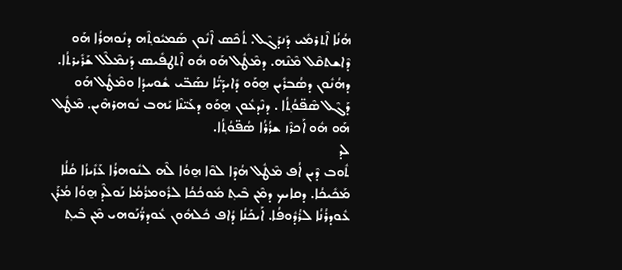ܗܳܢܳܐ ܐܶܬܪܡܺܝ ܕܰܢܕܰܓܶܠ. ܬܳܟܶܣ ܐܶܢܽܘܢ ܣܰܡܝܽܘܬ݂ܶܗ ܕܢܽܘܗܪܳܐ ܗܰܘ ܕܶܐܫܬܩܶܠ ܡܶܢܶܗ. ܕܡܶܛܽܠ ܗܰܘ ܗܽܘ ܐܶܬܛܦܺܝܣ ܕܰܢܡܶܠܶܠ ܫܰܪܺܝܪܬܳܐ. ܕܗܳܢܽܘܢ ܕܣܳܒܪܺܝܢ ܗ̱ܘܰܘ ܕܺܐܝܕܰܝ̈ܳܐ ܢܣܰܒ̈ܝ ܫܽܘܚܕܳܐ ܘܡܶܛܽܠ ܗܰܘ ܕܰܓܶܠ ܣܶܦ̈ܘܳܬ݂ܳܐ . ܕܢܶܕܥܽܘܢ ܗ̱ܘܰܘ ܕܥܰܝ̈ܢܶܐ ܝܰܗܒ ܢܽܘܗܪܗܶܝܢ. ܡܶܛܽܠ ܗܰܘ ܗܽܘ ܐܰܟܪܶܙ ܫܪܳܪܳܐ ܣܳܦ̈ܘܳܬ݂ܳܐ.
ܠܕ
ܬܽܘܒ ܕܶܝܢ ܐܳܦ ܡܶܛܽܠ ܗܳܕܶܐ ܠܘܶܐ ܗ̱ܘܳܐ ܠܶܗ ܠܢܽܘܗܪܳܐ ܥܰܙܺܝܙܳܐ ܩܳܠܳܐ ܡܰܟܺܝܟܳܐ. ܕܩܐܝܟ ܕܡܶܢ ܒܶܝܬ݂ ܡܽܘܟܳܟܳܐ ܠܪܽܘܡܪܳܡܳܐ ܢܰܘܠܶܕ ܗ̱ܘܳܐ ܡܳܪܰܢ ܥܽܘܕܪܳܢܳܐ ܠܪܳܕܽܘܦܳܐ. ܐܰܝܟܰܢܳܐ ܕܳܐܦ ܟܽܠܗܽܘܢ ܥܽܘܕܪ̈ܳܢܰܘܗܝ ܡܶܢ ܒܶܝܬ݂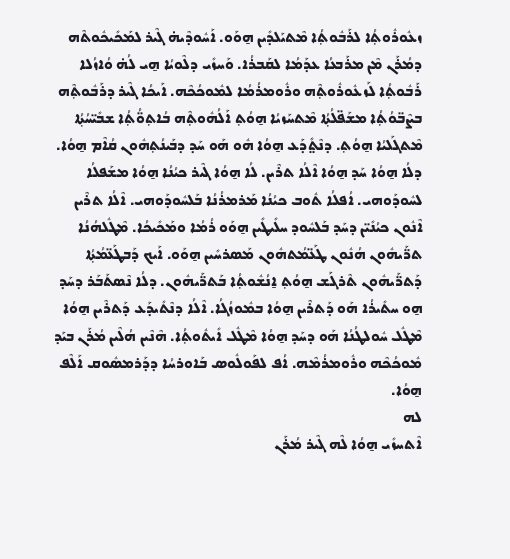ܙܥܽܘܪܽܘܬ݂ܳܐ ܠܪܰܒܽܘܬ݂ܳܐ ܡܶܬܝܰܠܕܺܝܢ ܗ̱ܘܰܘ. ܐܰܚܽܘܕܶܝܗ̇ ܓܶܝܪ ܠܡܰܟܺܝܟܽܘܬܶܗ ܕܡܳܪܰܢ ܡܶܢ ܡܪܰܒܥܳܐ ܥܕܰܡܳܐ ܠܩܰܒܪܳܐ. ܘܰܚܙܺܝ ܕܠܶܘܝܳܐ ܗ̱ܝ ܠܳܗ̇ ܘܳܐܙܳܠܐ ܪܰܒܽܘܬ݂ܳܐ ܠܰܙܥܽܘܪܽܘܬ݂ܶܗ ܘܪܽܘܡܪܳܡܳܐ ܠܡܽܘܟܳܟܶܗ. ܐܰܝܟܳܐ ܓܶܝܪ ܕܪܰܒܽܘܬ݂ܶܗ ܒܨܶܒ̈ܘܳܬ݂ܳܐ ܡܫܰܦ̈ܠܳܬ݂ܳܐ ܡܶܬܚܰܙܝܳܐ ܗ̱ܘܳܬ݂ ܐܰܠܳܗܽܘܬ݂ܶܗ ܒܳܐܬ݂ܘ̈ܳܬ݂ܳܐ ܫܒܺܝ̈ܚܳܬ݂ܳܐ ܡܶܬܓܰܠܝܳܐ ܗ̱ܘܳܬ݂. ܕܢܶܬܺ݀ܕܰܥ ܗ̱ܘܳܐ ܗܽܘ ܗܰܘ ܚܰܕ ܕܒܰܝܢܳܬ݂ܗܽܘܢ ܩܳܐܶܡ ܗ̱ܘܳܐ. ܕܠܳܐ ܗ̱ܘܳܐ ܚܰܕ ܗ̱ܘܳܐ ܐܶܠܳܐ ܬܪܶܝܢ. ܠܳܐ ܗ̱ܘܳܐ ܓܶܝܪ ܟܝܳܢܳܐ ܗ̱ܘܳܐ ܡܫܰܦܠܳܐ ܠܚܽܘܕܰܘܗܝ. ܐܳܦܠܳܐ ܬܽܘܒ ܟܝܳܢܳܐ ܡܰܪܡܪܳܢܳܐ ܒܰܠܚܽܘܕܰܘܗܝ. ܐܶܠܳܐ ܬܪܶܝܢ ܐܶܢܽܘܢ ܟܝܳܢܺܝ̈ܢ ܕܚܰܕ ܒܰܠܚܽܘܕ ܚܠܺܝܛܺܝܢ ܗ̱ܘܰܘ ܪܳܡܳܐ ܘܡܰܟܺܝܟܳܐ. ܡܶܛܽܠܗܳܢܳܐ ܬܪ̈ܰܝܗܽܘܢ ܗܳܢܽܘܢ ܛܰܥ̈ܡܳܬܗܽܘܢ ܡܰܣܪܚܺܝܢ ܗ̱ܘܰܘ. ܐܰܝܟ ܕܰܒܛܰܥ̈ܡܳܬ݂ܳܐ ܕܰܬܪ̈ܰܝܗܽܘܢ ܬܶܪܓܰܫ ܗ̱ܘܳܬ݂ ܐ̱ܢܳܫܽܘܬ݂ܳܐ ܒܰܬܪ̈ܰܝܗܽܘܢ. ܕܠܳܐ ܢܶܣܬܰܒܰܪ ܕܚܰܕ ܗ̱ܘ ܚܬܺܝܪܳܐ ܗܰܘ ܕܰܬܪܶܝܢ ܗ̱ܘܳܐ ܒܡܽܘܙܳܓܳܐ. ܐܶܠܳܐ ܕܢܶܬܺܝܕܰܥ ܕܰܬܪܶܝܢ ܗ̱ܘܳܐ ܡܶܛܽܠ ܚܽܘܠܛܳܢܳܐ ܗܰܘ ܕܚܰܕ ܗ̱ܘܳܐ ܡܶܛܽܠ ܐܺܝܬܽܘܬ݂ܳܐ. ܗܶܢܶܝܢ ܗܳܠܶܝܢ ܡܳܪܰܢ ܒܝܰܕ ܡܽܘܟܳܟܶܗ ܘܪܽܘܡܪܳܡܶܗ. ܐܳܦ ܠܦܰܘܠܽܘܣ ܒܰܐܘܪܚܳܐ ܕܕܰܪܡܣܽܘܩ ܐܰܠܶܦ ܗ̱ܘܳܐ.
ܠܗ
ܐܶܬܚܙܺܝ ܗ̱ܘܳܐ ܠܶܗ ܓܶܝܪ ܡܳܪܰܢ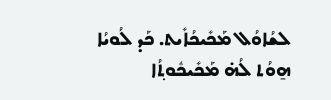ܠܫܳܐܘܳܠ ܡܰܟܺܝܟܳܐܺܝܬ. ܟܰܕ ܠܳܘܝܳܐ ܗ̱ܘܳܬ ܠܳܗ̇ ܡܰܟܺܝܟܽܘܬ݂ܳܐ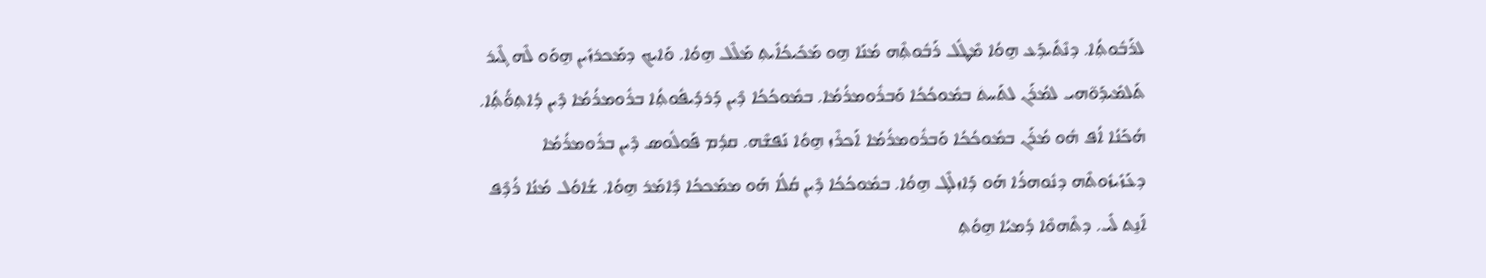ܠܪܰܒܽܘܬ݂ܳܐ. ܕܢܶܬܺܝܕܰܥ ܗ̱ܘܳܐ ܡܶܛܽܠ ܪܰܒܽܘܬ݂ܶܗ ܡܳܢܰܐ ܗ̱ܘ ܡܰܟܺܝܟܳܐܺܝܬ݂ ܡܰܠܶܠ ܗ̱ܘܳܐ. ܘܰܐܝܟ ܕܡܰܟܪܙܺܝܢ ܗ̱ܘܰܘ ܠܶܗ ܓܶܝܪ ܬܰܠܡܺܝܕܰܘ̈ܗܝ ܠܡܳܪܰܢ ܠܬܰܚܬ݁ ܒܡܽܘܟܳܟܳܐ ܘܰܒܪܽܘܡܪܳܡܳܐ. ܒܡܽܘܟܳܟܳܐ ܕܶܝܢ ܕܰܪܕܺܝܦܽܘܬ݂ܳܐ ܒܪܽܘܡܪܳܡܳܐ ܕܶܝܢ ܕܳܐܬ݂ܘ̈ܳܬ݂ܳܐ. ܗܳܟܰܢܳܐ ܐܳܦ ܗܽܘ ܡܳܪܰܢ ܒܡܽܘܟܳܟܳܐ ܘܰܒܪܽܘܡܪܳܡܳܐ ܐܰܟܪܶܙ ܗ̱ܘܳܐ ܢܰܦܫܶܗ. ܩܕܳܡ ܦܰܘܠܽܘܣ ܕܶܝܢ ܒܪܽܘܡܪܳܡܳܐ ܕܥܰܙܺܝܙܽܘܬܶܗ ܕܢܽܘܗܪܳܐ ܗܰܘ ܕܰܐܙܠܶܓ ܗ̱ܘܳܐ. ܒܡܽܘܟܳܟܳܐ ܕܶܝܢ ܩܳܠܳܐ ܗܰܘ ܡܡܰܟܟܳܐ ܕܶܐܡܰܪ ܗ̱ܘܳܐ. ܫܳܐܘܳܠ ܡܳܢܳܐ ܪܳܕܶܦ ܐܰܢ̱ܬ ܠܺܝ. ܕܬܶܗܘܶܐ ܕܳܡܝܳܐ ܗ̱ܘܳܬ݂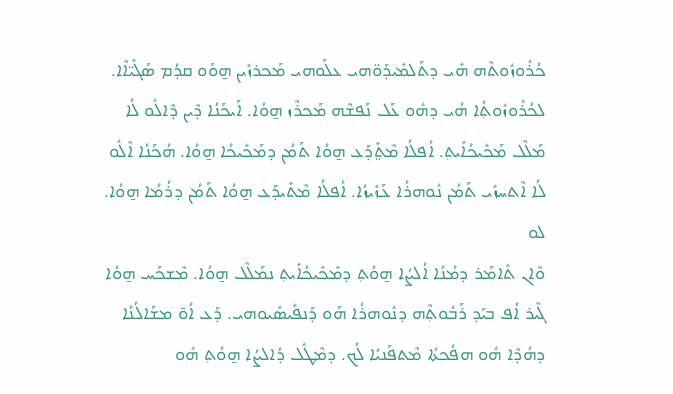ܟܳܪܽܘܙܽܘܬܶܗ ܗܺܝ ܕܬܰܠܡܺܝܕܰܘ̈ܗܝ ܥܠܰܘܗܝ ܡܰܟܪܙܺܝܢ ܗ̱ܘܰܘ ܩܕܳܡ ܣܰܓܺܝ̈ܐܶܐ. ܠܟܳܪܽܘܙܽܘܬ݂ܳܐ ܗܳܝ ܕܗܽܘ ܥܰܠ ܢܰܦܫܶܗ ܡܰܟܪܶܙ ܗ̱ܘܳܐ. ܐܰܝܟܰܢܳܐ ܕܶܝܢ ܕܶܐܠܽܘ ܠܳܐ ܡܰܠܶܠ ܡܰܟܺܝܟܳܐܺܝܬ݂. ܐܳܦܠܳܐ ܡܶܬܺ݀ܕܰܥ ܗ̱ܘܳܐ ܬܰܡܳܢ ܕܡܰܟܺܝܟܳܐ ܗ̱ܘܳܐ. ܗܳܟܰܢܳܐ ܐܶܠܽܘ ܠܳܐ ܐܶܬܚܙܺܝ ܬܰܡܳܢ ܢܽܘܗܪܳܐ ܥܰܙܺܝܙܳܐ. ܐܳܦܠܳܐ ܡܶܬܺܝܕܰܥ ܗ̱ܘܳܐ ܬܰܡܳܢ ܕܪܳܡܳܐ ܗ̱ܘܳܐ.
ܠܘ
ܘܶܐܢ ܬܺܐܡܰܪ ܕܡܳܢܳܐ ܐܳܠܨܳܐ ܗ̱ܘܳܬ݂ ܕܡܺܟܺܝܟܳܐܺܝܬ݂ ܢܡܰܠܶܠ ܗ̱ܘܳܐ. ܡܶܫܟܰܚ ܗ̱ܘܳܐ ܓܶܝܪ ܐܳܦ ܒܝܰܕ ܪܰܒܽܘܬ݂ܶܗ ܕܢܽܘܗܪܳܐ ܗܰܘ ܕܰܢܦܺܝܣܺܝܘܗܝ. ܕܰܥ ܐܳܘ̃ ܡܫܰܐܠܳܢܳܐ ܕܗܳܕܶܐ ܗܽܘ ܗܦܳܟܬܳܐ ܡܶܬܦܰܢܝܳܐ ܠܳܟ. ܕܡܶܛܽܠ ܕܳܐܠܨܳܐ ܗ̱ܘܳܬ݂ ܗܽܘ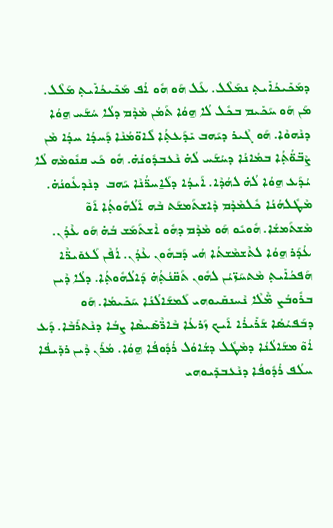ܕܡܰܟܺܝܟܳܐܺܝܬ݂ ܢܡܰܠܶܠ. ܥܰܠ ܗܰܘ ܗܽܘ ܐܳܦ ܡܰܟܺܝܟܳܐܺܝܬ݂ ܡܰܠܶܠ. ܡܰܢ ܗܰܘ ܚܰܟܺܝܡ ܒܟܽܠ ܠܳܐ ܗ̱ܘܳܐ ܬܰܡܳܢ ܡܶܕܶܡ ܕܠܳܐ ܚܳܫܰܚ ܗ̱ܘܳܐ ܕܢܶܗܘܶܐ. ܗܰܘ ܓܶܝܪ ܕܝܰܗܒ ܝܺܕܰܥܬ݂ܳܐ ܠܽܐܘ̈ܡܳܢܶܐ ܕܰܚܕܳܐ ܚܕܳܐ ܡܶܢ ܨܶܒ̈ܘ̈ܳܬ݂ܳܐ ܒܡܳܐܢܳܐ ܕܚܳܫܰܚ ܠܳܗ̇ ܢܶܥܒܕܽܘܢܳܗ̇. ܗܽܘ ܟܰܝ ܩܢܽܘܡܶܗ ܠܳܐ ܝܳܕܰܥ ܗ̱ܘܳܐ ܠܳܗ̇ ܠܗܳܕܶܐ. ܐܰܝܕܳܐ ܕܠܰܐ̱ܚܪ̈ܳܢܶܐ ܝܰܗܒ  ܕܢܶܕܥܽܘܢܳܗ̇. ܡܶܛܽܠܗܳܢܳܐ ܟܽܠܡܶܕܶܡ ܕܶܐܫܬܰܡܫܰܬ ܒܶܗ ܐܰܠܳܗܽܘܬ݂ܳܐ ܐܰܘ̃ ܡܶܫܬܰܡܫܳܐ. ܗܽܘܝܽܘ ܗܰܘ ܡܶܕܶܡ ܕܗܽܘ ܐܶܫܬܰܡܰܫ ܒܳܗ̇ ܗܰܘ ܥܶܕܳܢ. ܥܳܕܰܪ ܗ̱ܘܳܐ ܠܬܶܫܡܶܫܬܳܐ ܗܳܝ ܕܰܒܗܽܘܢ ܥܶܕܳܢ. ܐܳܦܶܢ ܠܰܥܘܺܝܪ̈ܶܐ ܗܰܦܟܳܐܺܝܬ݂ ܡܶܬܚܰܙ̈ܝܳܢ ܠܗܽܘܢ ܬܰܩ̈ܢܳܬ݂ܳܗ̇ ܕܰܐܠܳܗܽܘܬ݂ܳܐ. ܕܠܳܐ ܕܶܝܢ ܒܪܽܘܒܳܨ ܡ̈ܶܠܶܐ ܢܶܚܢܩܺܝܘܗܝ ܠܰܡܫܰܐܠܳܢܳܐ ܚܰܟܺܝܡܳܐ. ܗܰܘ ܕܒܰܦܝܳܣܳܐ ܫܰܪܺܝܪܳܐ ܐܰܝܟ ܙܰܪܥܳܐ ܒܶܐܪ̈ܶܣܺܝܣܶܐ ܨܒܳܐ ܕܢܶܬܪܰܒܶܐ. ܕܰܥ ܐܳܘ̃ ܡܫܰܐܠܳܢܳܐ ܕܡܶܛܽܠ ܕܫܳܐܘܳܠ ܪܳܕܽܘܦܳܐ ܗ̱ܘܳܐ. ܡܳܪܰܢ ܕܶܝܢ ܪܕܺܝܦܳܐ ܚܠܳܦ ܪܳܕܽܘܦܳܐ ܕܢܶܥܒܕܺܝܘܗܝ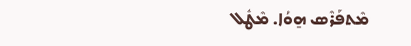ܡܶܬܦܰܪܶܣ ܗ̱ܘܳܐ. ܡܶܛܽܠ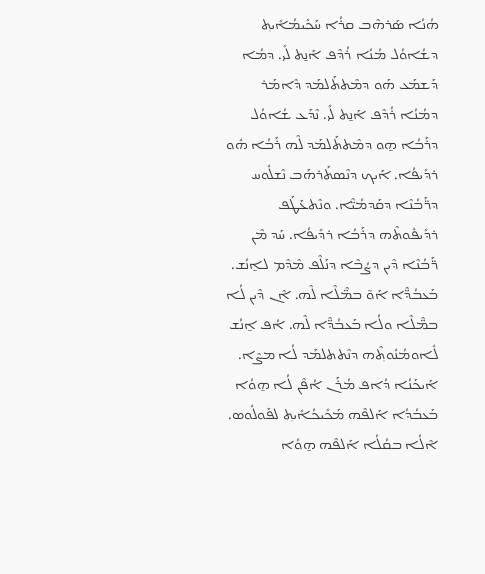ܗܳܢܳܐ ܣܰܪܗܶܒ ܩܪܳܐ ܚܰܟܺܝܡܳܐܺܝܬ݂ ܕܫܳܐܘܳܠ ܡܳܢܳܐ ܪܳܕܶܦ ܐܰܢ̱ܬ ܠܺܝ. ܕܡܳܐ ܕܰܫܡܰܥ ܗܰܘ ܕܡܶܬܬܰܠܡܰܕ ܕܶܐܡܰܪ ܕܡܳܢܳܐ ܪܳܕܶܦ ܐܰܢ̱ܬ ܠܺܝ. ܢܶܕܰܥ ܫܳܐܘܳܠ ܕܪܰܒܳܐ ܗ̱ܘ ܕܡܶܬܬܰܠܡܰܕ ܠܶܗ ܪܰܒܳܐ ܗܽܘ ܪܕܺܝܦܳܐ. ܐܰܝܟ ܕܢܶܣܬܰܪܗܰܒ ܢܶܫܠܽܘܚ ܕܪ̈ܰܒܳܢܶܐ ܕܩܰܕܡܳܝ̈ܶܐ. ܘܢܶܬܥܰܛܰܦ ܪܕܺܝܦܽܘܬܶܗ ܕܪܰܒܳܐ ܪܕܺܝܦܳܐ. ܚܰܕ ܡܶܢ ܪ̈ܰܒܳܢܶܐ ܕܶܝܢ ܕܨܳܒܶܐ ܕܢܰܠܶܦ ܡܶܕܶܡ ܠܐ̱ܢܳܫ. ܒܰܥܒܳܕ̈ܶܐ ܐܰܘ̃ ܒܡ̈ܶܠܶܐ ܠܶܗ. ܐܶܢ ܕܶܝܢ ܠܳܐ ܒܡ̈ܶܠܶܐ ܘܠܳܐ ܒܰܥܒܳܕ̈ܶܐ ܠܶܗ. ܐܳܦ ܐ̱ܢܳܫ ܠܽܐܘܡܳܢܽܘܬ݂ܶܗ ܕܢܶܬܬܠܡܰܕ ܠܳܐ ܡܨܶܐ. ܐܰܝܟܰܢܳܐ ܕܳܐܦ ܡܳܪܰܢ ܐܳܦܶܢ ܠܳܐ ܗ̱ܘܳܐ ܒܰܥܒܳܕܳܐ ܐܰܠܦܶܗ ܡܰܟܺܝܟܳܐܺܝܬ݂ ܠܦܰܘܠܽܘܣ. ܐܶܠܳܐ ܒܩܳܠܳܐ ܐܰܠܦܶܗ ܗ̱ܘܳܐ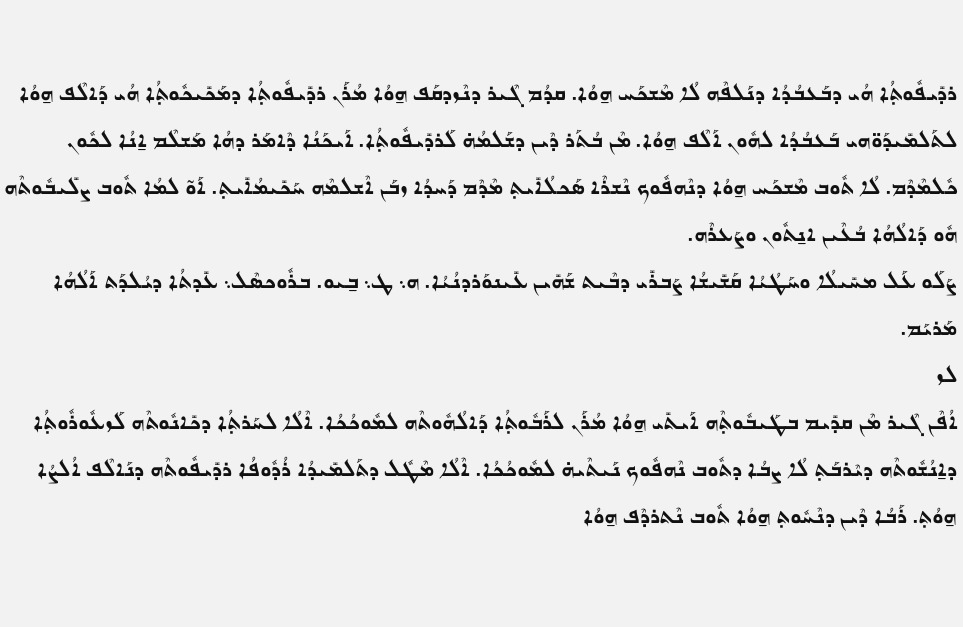ܪܕܺܝܦܽܘܬ݂ܳܐ ܗܳܝ ܕܒܰܥܒܳܕܳܐ ܕܢܰܠܦܶܗ ܠܳܐ ܡܶܫܟܰܚ ܗ̱ܘܳܐ. ܩܕܳܡ ܓܶܝܪ ܕܢܶܙܕܩܰܦ ܗ̱ܘܳܐ ܡܳܪܰܢ ܪܕܺܝܦܽܘܬ݂ܳܐ ܕܡܰܟܺܝܟܽܘܬ݂ܳܐ ܗܳܝ ܕܰܐܠܶܦ ܗ̱ܘܳܐ ܠܬܰܠܡܺܝܕܰܘ̈ܗܝ ܒܰܥܒܳܕܳܐ ܠܗܽܘܢ ܐܰܠܶܦ ܗ̱ܘܳܐ. ܡܶܢ ܒܳܬܰܪ ܕܶܝܢ ܕܫܰܠܡܳܗ̇ ܠܰܪܕܺܝܦܽܘܬ݂ܳܐ. ܐܰܝܟܰܢܳܐ ܕܶܐܡܰܪ ܕܗܳܐ ܡܰܫܠܶܡ ܐ̱ܢܳܐ ܠܟܽܘܢ ܟܽܠܡܶܕܶܡ. ܠܳܐ ܬܽܘܒ ܡܶܫܟܰܚ ܗ̱ܘܳܐ ܕܢܶܗܦܽܘܟ ܢܶܫܪܶܐ ܣܰܟܠܳܐܺܝܬ݂ ܡܶܕܶܡ ܕܰܚܕܳܐ ܙܒܰܢ ܐܶܫܠܡܶܗ ܚܰܟܺܝܡܳܐܺܝܬ݂. ܐܰܘ̃ ܠܡܳܐ ܬܽܘܒ ܨܠܺܝܒܽܘܬܶܗ ܗܽܘ ܕܰܐܠܳܗܳܐ ܒܳܥܶܝܢ ܐܢ̱ܬܽܘܢ ܘܨܰܥܪܶܗ.
ܨܰܠܰܘ ܥܰܠ ܡܚܺܝܠܳܐ ܘܚܰܛܳܝܳܐ ܩܰܫܺܝܫܳܐ ܨܰܒܪܺܝ ܕܒܶܝܬ ܫܰܗܺܝܢ ܥܺܝܢܘܰܪܕܢܳܝܳܐ. ܗ܆ ܛ܆ ܒ̱ܝܘ. ܒܪܽܘܟܣܶܠ܆ ܥܺܕܬܳܐ ܕܝܳܠܕܰܬ ܐܰܠܳܗܳܐ ܡܰܪܝܰܡ.
ܠܙ
ܐܳܦܶܢ ܓܶܝܪ ܡܶܢ ܩܕܺܝܡ ܒܛܰܝܒܽܘܬ݂ܶܗ ܐܰܝܬܺܝ ܗ̱ܘܳܐ ܡܳܪܰܢ ܠܪܰܒܽܘܬ݂ܳܐ ܕܰܐܠܳܗܽܘܬܶܗ ܠܡܽܘܟܳܟܳܐ. ܐܶܠܳܐ ܠܚܰܪܬ݂ܳܐ ܕܟܺܐܢܽܘܬܶܗ ܠܰܙܥܽܘܪܽܘܬ݂ܳܐ ܕܐ̱ܢܳܫܽܘܬܶܗ ܕܝܶܪܒܰܬ݂ ܠܳܐ ܨܒܳܐ ܕܬܽܘܒ ܢܶܗܦܽܘܟ ܢܰܝܬܶܝܗ̇ ܠܡܽܘܟܳܟܳܐ. ܐܶܠܳܐ ܡܶܛܽܠ ܕܬܰܠܡܺܝܕܳܐ ܪܳܕܽܘܦܳܐ ܪܕܺܝܦܽܘܬܶܗ ܕܢܰܐܠܶܦ ܐܳܠܨܳܐ ܗ̱ܘܳܬ݂. ܪܰܒܳܐ ܕܶܝܢ ܕܢܶܚܽܘܬ݂ ܗ̱ܘܳܐ ܬܽܘܒ ܢܶܬܪܕܶܦ ܗ̱ܘܳܐ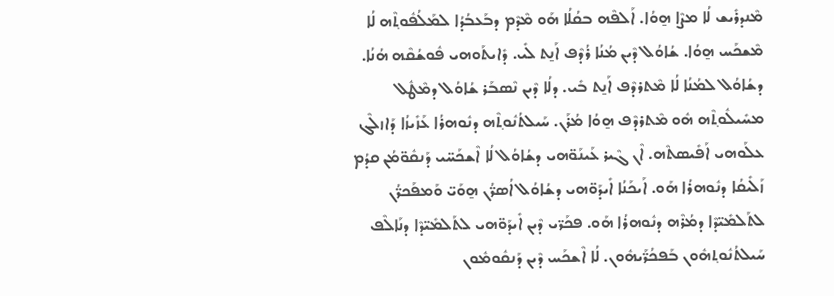ܡܶܢܕܪܺܝܫ ܠܳܐ ܡܨܶܐ ܗ̱ܘܳܐ. ܐܰܠܦܶܗ ܒܩܳܠܳܐ ܗܰܘ ܡܶܕܶܡ ܕܒܰܥܒܳܕܳܐ ܠܡܰܠܳܦܽܘܬ݂ܶܗ ܠܳܐ ܡܶܫܟܰܚ ܗ̱ܘܳܐ. ܫܳܐܘܳܠ ܕܶܝܢ ܡܳܢܳܐ ܪܳܕܶܦ ܐܰܢ̱ܬ ܠܺܝ. ܕܺܐܝܬܰܘܗܝ ܦܽܘܫܳܩܶܗ ܗܳܢܳܐ. ܕܫܳܐܘܳܠ ܠܡܳܢܳܐ ܠܳܐ ܡܶܬܪܕܶܦ ܐܰܢ̱ܬ ܒܺܝ. ܕܠܳܐ ܕܶܝܢ ܢܶܣܒܰܪ ܫܳܐܘܳܠ ܕܡܶܛܽܠ ܡܚܺܝܠܽܘܬ݂ܶܗ ܗܽܘ ܡܶܬܪܕܶܦ ܗ̱ܘܳܐ ܡܳܪܰܢ. ܚܰܝܠܬܳܢܽܘܬ݂ܶܗ ܕܢܽܘܗܪܳܐ ܥܰܙܺܝܙܳܐ ܕܰܐܙܠܶܓ ܥܠܰܘܗܝ ܐܰܦܺܝܣܬܶܗ. ܐܶܢ ܓܶܝܪ ܥܰܝܢܰܘ̈ܗܝ ܕܫܳܐܘܳܠ ܠܳܐ ܐܶܫܟܰܚ̈ܝ ܕܰܢܩܽܘ̈ܡܳܢ ܩܕܳܡ ܙܰܠܺܝܩܳܐ ܕܢܽܘܗܪܳܐ ܗܰܘ. ܐܰܝܟܰܢܳܐ ܐܺܝܕܰܘ̈ܗܝ ܕܫܳܐܘܳܠ ܐܳܣܪ̈ܳܢ ܗ̱ܘܰܝ̈ ܘܰܡܦܰܟܪ̈ܳܢ ܠܬܰܠܡܺܝ̈ܕܶܐ ܕܡܳܪܶܗ ܕܢܽܘܗܪܳܐ ܗܰܘ. ܦܟܰܪ̈ܝ ܕܶܝܢ ܐܺܝܕܰܘ̈ܗܝ ܠܬܰܠܡܺܝ̈ܕܶܐ ܕܢܰܐܠܶܦ ܚܰܝܠܬܳܢܽܘܬ݂ܗܽܘܢ ܒܰܦܟܳܪ̈ܰܝܗܽܘܢ. ܠܳܐ ܐܶܫܟܰܚ ܕܶܝܢ ܕܰܢܩܽܘܡܽܘܢ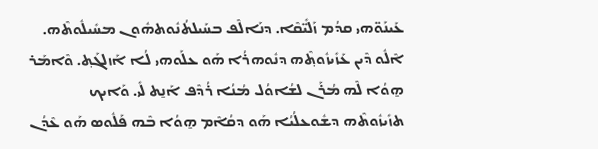ܥܰܝܢܰܘ̈ܗܝ ܩܕܳܡ ܙܰܠܺܝ̈ܩܶܐ. ܕܢܰܐܠܶܦ ܒܚܰܝܠܬܳܢܽܘܬܗܽܘܢ ܡܚܺܝܠܽܘܬܶܗ. ܐܶܠܽܘ ܕܶܝܢ ܥܰܙܺܝܙܽܘܬ݂ܶܗ ܕܢܽܘܗܪܳܐ ܗܰܘ ܥܠܰܘܗܝ ܠܳܐ ܐܰܙܠܓܰܬ݂. ܘܶܐܡܰܪ ܗ̱ܘܳܐ ܠܶܗ ܡܳܪܰܢ ܠܫܳܐܘܳܠ ܡܳܢܳܐ ܪܳܕܶܦ ܐܰܢ̱ܬ ܠܺܝ. ܘܰܐܝܟ ܬܙܺܝܙܽܘܬܶܗ ܕܫܽܘܥܠܳܝܳܐ ܗܰܘ ܕܩܳܐܶܡ ܗ̱ܘܳܐ ܒܶܗ ܦܰܠܽܘܣ ܗܰܘ ܥܶܕܳܢ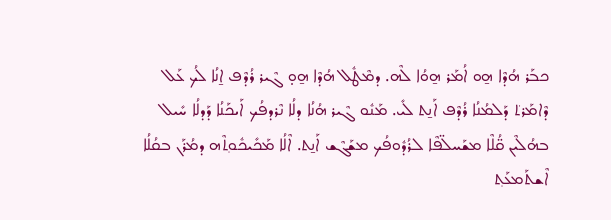ܟܒܰܪ ܗܳܕܶܐ ܗ̱ܘ ܐܳܡܰܪ ܗ̱ܘܳܐ ܠܶܗ. ܕܡܶܛܽܠ ܗܳܕܶܐ ܗ̱ܘ̣ ܓܶܝܪ ܪܳܕܶܦ ܐ̱ܢܳܐ ܠܳܟ ܥܰܠ ܕܶܐܡܰܪܬ݁ ܕܰܠܡܳܢܳܐ ܪܳܕܶܦ ܐܰܢ̱ܬ ܠܺܝ. ܡܰܢܽܘ ܓܶܝܪ ܗܳܢܳܐ ܕܠܳܐ ܢܶܪܕܦܳܟ ܐܰܝܟܰܢܳܐ ܕܰܕܠܳܐ ܚܺܝܠ ܒܗܳܠܶܝܢ ܩ̈ܳܠܶܐ ܡܫܰܚܠ̈ܦܶܐ ܠܪܳܕܽܘܦܳܟ ܡܫܰܓܶܫ ܐܰܢ̱ܬ. ܐܶܠܳܐ ܡܰܟܺܝܟܽܘܬ݂ܶܗ ܕܡܳܪܰܢ ܒܩܳܠܳܐ ܐܶܫܬܰܡܥܰܬ݂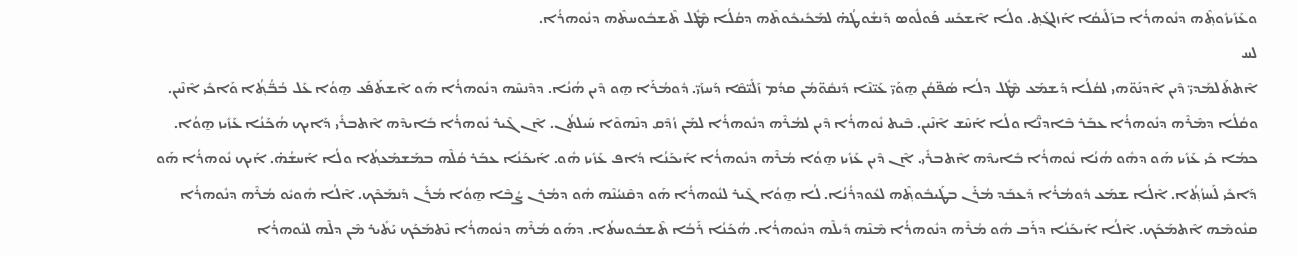ܘܥܰܙܺܝܙܽܘܬ݂ܶܗ ܕܢܽܘܗܪܳܐ ܒܙܰܠܺܝܩܳܐ ܐܰܙܠܓܰܬ݂. ܘܠܳܐ ܐܶܫܟܰܚ ܦܰܘܠܽܘܣ ܕܰܢܫܽܘܛܳܗ̇ ܠܡܰܟܺܝܟܽܘܬܶܗ ܕܩܳܠܳܐ ܡܶܛܽܠ ܬܶܫܒܽܘܚܬܶܗ ܕܢܽܘܗܪܳܐ.
ܠܚ
ܐܶܬܬܰܠܡܰܕܝ̈ ܕܶܝܢ ܐܶܕܢܰܘ̈ܗܝ ܠܩܳܠܳܐ ܕܰܫܡܰܥ ܡܶܛܽܠ ܕܠܳܐ ܣܳܦ̈ܩܳܢ ܗ̱ܘܰܝ̈ ܥܰܝ̈ܢܶܐ ܕܰܢܩܽܘ̈ܡܳܢ ܩܕܳܡ ܙܰܠܺܝ̈ܩܶܐ ܕܰܚܙܰܝ̈. ܕܽܘܡܳܪܰܐ ܗ̱ܘ ܕܶܝܢ ܗܳܢܳܐ. ܕܕܶܢܚܶܗ ܕܢܽܘܗܪܳܐ ܗܰܘ ܐܶܫܬܰܦܰܥ ܗ̱ܘܳܐ ܥܰܠ ܒܳܒ̈ܳܬ݂ܳܐ ܘܰܐܟܺܝ ܐܶܢܶܝܢ. ܘܩܳܠܳܐ ܕܡܶܪܶܗ ܕܢܽܘܗܪܳܐ ܥܒܰܪ ܒܶܐܕܢ̈ܶܐ ܘܠܳܐ ܐܰܚܶܫ ܐܶܢܶܝܢ. ܒܶܝܬ ܢܽܘܗܪܳܐ ܕܶܝܢ ܠܡܳܪܶܗ ܕܢܽܘܗܪܳܐ ܠܡܰܢ ܙܳܕܶܩ ܕܢܶܗܘܶܐ ܚܰܝܠܬܳܢ. ܐܶܢ ܓܶܝܪ ܢܽܘܗܪܳܐ ܒܺܐܝܕܶܗ ܐܶܬܒܪܺܝ ܕܰܐܝܟ ܗܳܟܰܢܳܐ ܥܰܙܺܝܙ ܗ̱ܘܳܐ. ܟܡܳܐ ܟܰܝ ܥܰܙܺܝܙ ܗܰܘ ܕܗܽܘ ܗܳܢܳܐ ܢܽܘܗܪܳܐ ܒܺܐܝܕܶܗ ܐܶܬܒܪܺܝ. ܐܶܢ ܕܶܝܢ ܥܰܙܺܝܙ ܗ̱ܘܳܐ ܡܳܪܶܗ ܕܢܽܘܗܪܳܐ ܐܰܝܟܰܢܳܐ ܕܳܐܦ ܥܰܙܺܝܙ ܗܽܘ. ܐܰܝܟܰܢܳܐ ܥܒܰܪ ܩܳܠܶܗ ܒܡܰܫܡܰܥܬ݂ܳܐ ܘܠܳܐ ܐܰܚܫܳܗ̇. ܐܰܝܟ ܢܽܘܗܪܳܐ ܗܰܘ ܕܰܐܟܺܝ ܠܰܚܙܳܬ݂ܳܐ. ܐܶܠܳܐ ܫܡܰܥ ܕܽܘܡܳܪܳܐ ܕܰܥܒܰܕ ܡܳܪܰܢ ܒܛܰܝܒܽܘܬ݂ܶܗ ܠܥܽܘܕܪܳܢܳܐ. ܠܳܐ ܗ̱ܘܳܐ ܓܶܝܪ ܠܢܽܘܗܪܳܐ ܗܰܘ ܕܩܶܢܝܳܢܶܗ ܗܽܘ ܕܡܳܪܢ ܨܳܒܶܐ ܗ̱ܘܳܐ ܡܳܪܰܢ ܕܰܢܡܰܟܶܟ. ܐܶܠܳܐ ܗܽܘܝܽܘ ܡܳܪܶܗ ܕܢܽܘܗܪܳܐ ܩܢܽܘܡܶܗ ܐܶܬܡܰܟܰܟ. ܐܶܠܳܐ ܐܰܝܟܰܢܳܐ ܕܪܰܒ ܗܽܘ ܡܳܪܶܗ ܕܢܽܘܗܪܳܐ ܡܶܢܶܗ ܕܺܝܠܶܗ ܕܢܽܘܗܪܳܐ. ܗܳܟܰܢܳܐ ܪܰܒܳܐ ܬܶܫܒܽܘܚܬܳܐ. ܕܗܰܘ ܡܳܪܶܗ ܕܢܽܘܗܪܳܐ ܢܶܬܡܰܟܰܟ ܝܰܬܺܝܪ ܡܶܢ ܕܠܶܗ ܠܢܽܘܗܪܳܐ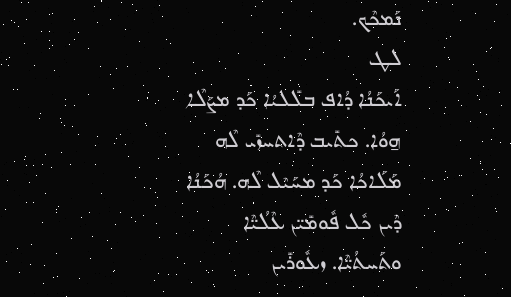ܢܰܡܟܶܟ.
ܠܛ
ܐܰܝܟܰܢܳܐ ܕܳܐܦ ܒܠܺܠܝܳܐ ܟܰܕ ܡܨܰܠܶܐ ܗ̱ܘܳܐ. ܟܬܺܝܒ ܕܶܐܬܚܙܺܝ ܠܶܗ ܡܰܠܰܐܟܳܐ ܟܰܕ ܡܚܰܝܶܠ ܠܶܗ. ܗܳܟܰܢܳܐ ܕܶܝܢ ܟܽܠ ܦܽܘܡܺܝ̈ܢ ܥܶܠܳܝ̈ܶܐ ܘܬܰܚܬܳܝ̈ܶܐ. ܙܥܽܘܪܺܝܢ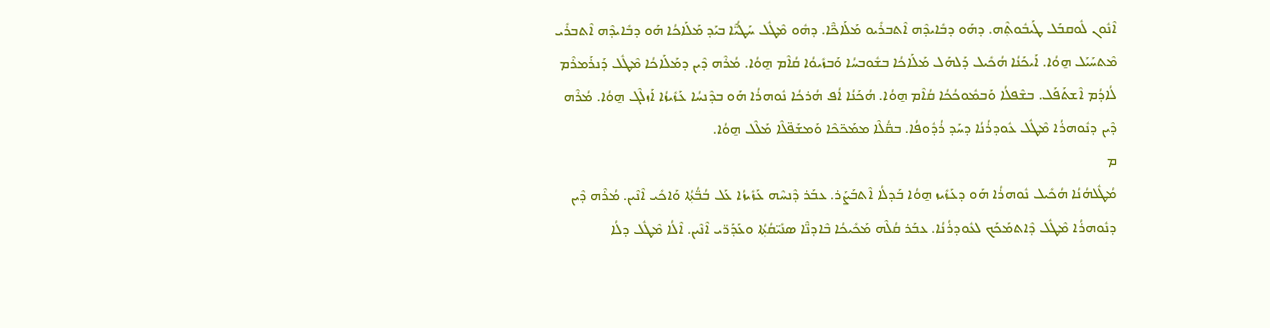ܐܶܢܽܘܢ ܠܽܘܩܒܰܠ ܛܰܝܒܽܘܬ݂ܶܗ. ܕܗܰܘ ܕܒܺܐܝܕܶܗ ܐܶܬܒܪܺܝܘ ܡܰܠܰܐܟ̈ܶܐ. ܕܗܽܘ ܡܶܛܽܠ ܚܰܛܳܝ̈ܶܐ ܒܝܰܕ ܡܰܠܰܐܟܳܐ ܗܰܘ ܕܒܺܐܝܕܶܗ ܐܶܬܒܪܺܝ ܡܶܬܚܰܝܰܠ ܗ̱ܘܳܐ. ܐܰܝܟܰܢܳܐ ܗܳܟܺܝܠ ܕܰܠܗܰܠ ܡܰܠܰܐܟܳܐ ܒܫܽܘܒܚܳܐ ܘܰܒܙܺܝܘܳܐ ܩܳܐܶܡ ܗ̱ܘܳܐ. ܡܳܪܶܗ ܕܶܝܢ ܕܡܰܠܰܐܟܳܐ ܡܶܛܽܠ ܕܰܢܪܰܡܪܶܡ ܠܳܐܕܳܡ ܐܶܫܬܰܦܰܠ. ܒܫܶܦܠܳܐ ܘܰܒܡܽܘܟܳܟܳܐ ܩܳܐܶܡ ܗ̱ܘܳܐ. ܗܳܟܰܢܳܐ ܐܳܦ ܗܳܪܟܳܐ ܢܽܘܗܪܳܐ ܗܰܘ ܒܕܶܢܚܳܐ ܥܰܙܺܝܙܳܐ ܐܰܙܠܶܓ ܗ̱ܘܳܐ. ܡܳܪܶܗ ܕܶܝܢ ܕܢܽܘܗܪܳܐ ܡܶܛܽܠ ܥܽܘܕܪܳܢܳܐ ܕܚܰܕ ܪܳܕܽܘܦܳܐ. ܒܩ̈ܳܠܶܐ ܡܡܰܟ̈ܟܶܐ ܘܰܡܫܰܦ̈ܠܶܐ ܡܰܠܶܠ ܗ̱ܘܳܐ.
ܡ
ܡܳܛܽܠܗܳܢܳܐ ܗܳܟܺܝܠ ܢܽܘܗܪܳܐ ܗܰܘ ܕܥܰܙܺܝܙ ܗ̱ܘܳܐ ܒܰܕܠܳܐ ܐܶܬܒܰܨܰܪ. ܥܒܰܪ ܕܶܢܚܶܗ ܥܰܙܺܝܙܳܐ ܥܰܠ ܒܳܒ̈ܳܬ݂ܳܐ ܘܰܐܟܺܝ ܐܶܢܶܝܢ. ܡܳܪܶܗ ܕܶܝܢ ܕܢܽܘܗܪܳܐ ܡܶܛܽܠ ܕܶܐܬܡܰܟܰܟ ܠܥܽܘܕܪܳܢܳܐ. ܥܒܰܪ ܩܳܠܶܗ ܡܰܟܺܝܟܳܐ ܒܶܐܕܢ̈ܶܐ ܣܢܺܝ̈ܩܳܬ݂ܳܐ ܘܥܰܕܰܪ̈ܝ ܐܶܢܶܝܢ. ܐܶܠܳܐ ܡܶܛܽܠ ܕܠܳܐ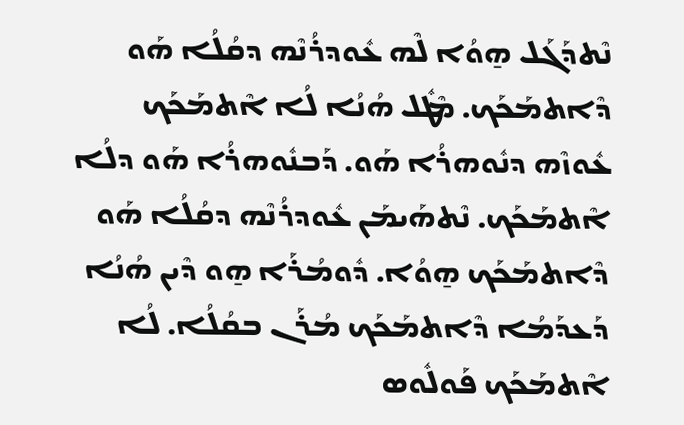ܢܶܬܕܰܓܰܠ ܗ̱ܘܳܐ ܠܶܗ ܥܽܘܕܪܳܢܶܗ ܕܩܳܠܳܐ ܗܰܘ ܕܶܐܬܡܰܟܰܟ. ܡܶܛܽܠ ܗܳܢܳܐ ܠܳܐ ܐܶܬܡܰܟܰܟ ܥܽܘܙܶܗ ܕܢܽܘܗܪܳܐ ܗܰܘ. ܕܰܒܢܽܘܗܪܳܐ ܗܰܘ ܕܠܳܐ ܐܶܬܡܰܟܰܟ. ܢܶܬܗܰܝܡܰܢ ܥܽܘܕܪܳܢܶܗ ܕܩܳܠܳܐ ܗܰܘ ܕܶܐܬܡܰܟܰܟ ܗ̱ܘܳܐ. ܕܽܘܡܳܪܰܐ ܗ̱ܘ ܕܶܝܢ ܗܳܢܳܐ ܕܰܥܕܰܡܳܐ ܕܶܐܬܡܰܟܰܟ ܡܳܪܰܢ ܒܩܳܠܳܐ. ܠܳܐ ܐܶܬܡܰܟܰܟ ܦܰܘܠܽܘܣ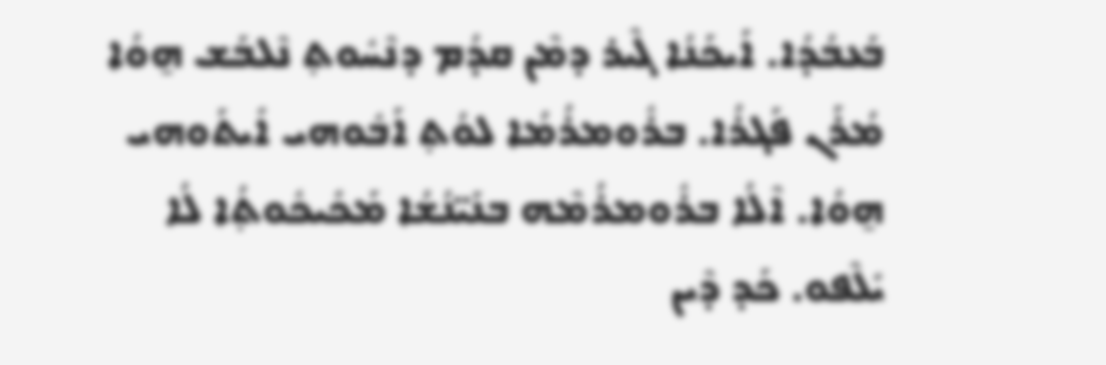ܒܰܥܒܳܕܳܐ. ܐܰܝܟܰܢܳܐ ܓܶܝܪ ܕܡܶܢ ܩܕܳܡ ܕܢܶܚܽܘܬ݂ ܢܶܠܒܰܫ ܗ̱ܘܳܐ ܡܳܪܰܢ ܦܰܓܪܳܐ. ܒܪܽܘܡܪܳܡܳܐ ܠܘܳܬ݂ ܐܰܒܽܘܗܝ ܐܺܝܬܰܘܗܝ ܗ̱ܘܳܐ. ܐܶܠܳܐ ܒܪܽܘܡܪܳܡܶܗ ܒܢܰܝ̈ܢܳܫܳܐ ܡܰܟܺܝܟܽܘܬ݂ܳܐ ܠܳܐ ܝܺܠܶܦܘ. ܟܰܕ ܕܶܝܢ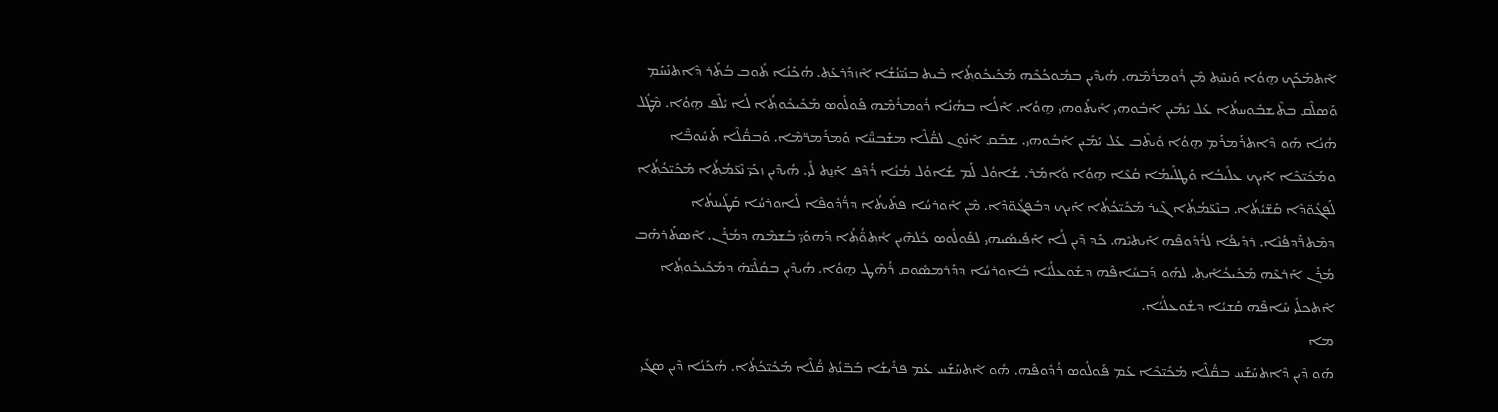ܐܶܬܡܰܟܰܟ ܗ̱ܘܳܐ ܘܰܢܚܶܬ݂ ܡܶܢ ܪܽܘܡܪܳܡܶܗ. ܗܳܝܕܶܝܢ ܒܡܽܘܟܳܟܶܗ ܡܰܟܺܝܟܽܘܬ݂ܳܐ ܒܶܝܬ ܒܢܰܝ̈ܢܳܫܳܐ ܐܶܙܕܰܪܥܰܬ݂. ܗܳܟܰܢܳܐ ܬܽܘܒ ܒܳܬܰܪ ܕܶܐܬܢܰܚܰܡ ܘܰܣܠܶܩ ܒܬܶܫܒܽܘܚܬܳܐ ܥܰܠ ܝܰܡܺܝܢ ܐܰܒܽܘܗܝ ܐܺܝܬܰܘܗܝ ܗ̱ܘܳܐ. ܐܶܠܳܐ ܒܗܳܢܳܐ ܪܽܘܡܪܳܡܶܗ ܦܰܘܠܽܘܣ ܡܰܟܺܝܟܽܘܬ݂ܳܐ ܠܳܐ ܝܺܠܶܦ ܗ̱ܘܳܐ. ܡܶܛܽܠ ܗܳܢܳܐ ܗܰܘ ܕܶܐܬܪܰܡܪܰܡ ܗ̱ܘܳܐ ܘܺܝܬܶܒ ܥܰܠ ܝܰܡܺܝܢ ܐܰܒܽܘܗܝ. ܫܒܰܩ ܐܶܢܽܘܢ ܠܩ̈ܳܠܶܐ ܡܫܰܒܚ̈ܶܐ ܘܰܡܪܰܡܪ̈ܡܶܐ. ܘܰܒܩ̈ܳܠܶܐ ܬܰܚܽܘܒ̈ܶܐ ܘܡܰܟܺܝ̈ܟܶܐ ܐܰܝܟ ܥܠܺܝܒܳܐ ܘܰܛܠܺܝܡܳܐ ܩܳܥܶܐ ܗ̱ܘܳܐ ܘܳܐܡܰܪ. ܫܳܐܘܳܠ ܠܰܡ ܫܳܐܘܳܠ ܡܳܢܳܐ ܪܳܕܶܦ ܐܰܢ̱ܬ ܠܺܝ. ܗܳܝܕܶܝܢ ܙܟܰܝ̈ ܢܶܥ̈ܡܳܬ݂ܳܐ ܡܰܟܺܝ̈ܟܳܬ݂ܳܐ ܠܰܦܓܽܘ̈ܕܶܐ ܩܰܫ̈ܝܳܬ݂ܳܐ. ܒܢܶܥ̈ܡܳܬ݂ܳܐ ܓܶܝܪ ܡܰܟܺܝ̈ܟܳܬ݂ܳܐ ܐܰܝܟ ܕܒܰܦܓܽܘ̈ܕܶܐ. ܡܶܢ ܐܽܘܪܚܳܐ ܦܬܺܝܬܳܐ ܕܪ̈ܳܕܽܘܦܶܐ ܠܽܐܘܪܚܳܐ ܩܰܛܺܝܢܬܳܐ ܕܡܶܬܪ̈ܰܕܦܳܢܶܐ. ܪܕܺܝܦܳܐ ܠܪܳܕܽܘܦܶܗ ܐܰܝܬܝܶܗ. ܟܰܕ ܕܶܝܢ ܠܳܐ ܐܰܦܺܝܣܳܝܗܝ ܠܦܰܘܠܽܘܣ ܟܽܠܗܶܝܢ ܐܳܬ݂ܘ̈ܳܬ݂ܳܐ ܕܰܗܘܰܝ̈ ܒܰܫܡܶܗ ܕܡܳܪܰܢ. ܐܶܣܬܰܪܗܰܒ ܡܳܪܰܢ ܐܰܪܥܶܗ ܡܰܟܺܝܟܳܐܺܝܬ݂. ܠܗܰܘ ܕܰܒܚܺܐܦܶܗ ܕܫܽܘܥܠܳܝܳܐ ܒܽܐܘܪܚܳܐ ܕܕܰܪܡܣܽܘܩ ܪܳܗܶܛ ܗ̱ܘܳܐ. ܗܳܝܕܶܝܢ ܒܩܳܠܶܝ̈ܗ̇ ܕܡܰܟܺܝܟܽܘܬ݂ܳܐ ܐܶܬܟܠܺܝ ܚܺܐܦܶܗ ܩܰܫܝܳܐ ܕܫܽܘܥܠܳܝܳܐ.
ܡܐ
ܗܰܘ ܕܶܝܢ ܕܶܐܬܚܰܫܰܚ ܒܩ̈ܳܠܶܐ ܡܰܟܺܝ̈ܟܶܐ ܥܰܡ ܦܰܘܠܽܘܣ ܪܳܕܽܘܦܶܗ. ܗܽܘ ܐܶܬܚܰܫܰܚ ܥܰܡ ܦܪܺܝܫܳܐ ܒܰܒ̈ܢܳܬ݂ ܩ̈ܳܠܶܐ ܡܰܟܺܝ̈ܟܳܬ݂ܳܐ. ܗܳܟܰܢܳܐ ܕܶܝܢ ܣܓܺܝ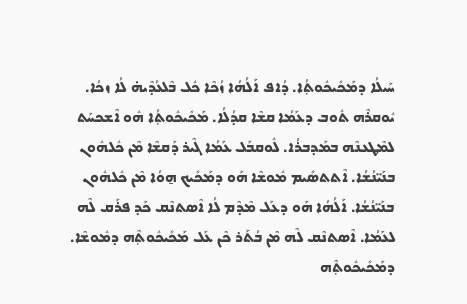ܚܰܝܠܳܐ ܕܡܰܟܺܝܟܽܘܬ݂ܳܐ. ܕܳܐܦ ܐܰܠܳܗܳܐ ܙܳܟܶܐ ܟܽܠ ܒܶܠܥܳܕܶܝܗ̇ ܠܳܐ ܙܟܳܐ. ܝܽܘܩܪܶܗ ܬܽܘܒ ܕܥܰܡܳܐ ܩܫܶܐ ܩܕܳܠܳܐ. ܡܰܟܺܝܟܽܘܬ݂ܳܐ ܗܽܘ ܐܶܫܟܚܰܬ ܠܡܶܛܥܢܶܗ ܒܡܰܕܒܪܳܐ. ܠܽܘܩܒܰܠ ܥܰܡܳܐ ܓܶܝܪ ܕܰܩܫܶܐ ܡܶܢ ܟܽܠܗܽܘܢ ܒܢܰܝ̈ܢܳܫܳܐ. ܐܶܬܬܣܺܝܡ ܡܽܘܫܶܐ ܗܰܘ ܕܡܰܟܺܝܟ ܗ̱ܘܳܐ ܡܶܢ ܟܽܠܗܽܘܢ ܒܢܰܝ̈ܢܳܫܳܐ. ܐܰܠܳܗܳܐ ܗܰܘ ܕܥܰܠ ܡܶܕܶܡ ܠܳܐ ܐܶܣܬܢܶܩ ܟܰܕ ܦܪܰܩ ܠܶܗ ܠܥܰܡܳܐ. ܐܶܣܬܢܶܩ ܠܶܗ ܡܶܢ ܒܳܬܰܪ ܟܶܢ ܥܰܠ ܡܰܟܺܝܟܽܘܬ݂ܶܗ ܕܡܽܘܫܶܐ. ܕܡܰܟܺܝܟܽܘܬ݂ܶܗ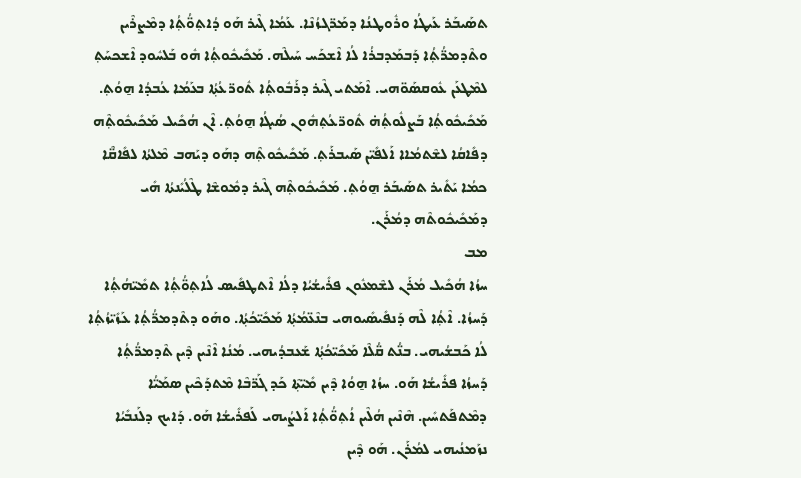ܬܣܰܝܒܰܪ ܥܰܝܛܳܐ ܘܪܽܘܛܢܳܐ ܕܡܰܪ̈ܓܙܳܢܶܐ. ܥܰܡܳܐ ܓܶܝܪ ܗܰܘ ܕܳܐܬ݂ܘ̈ܳܬ݂ܳܐ ܕܡܶܨܪܶܝܢ ܘܬܶܕܡܪ̈ܳܬ݂ܳܐ ܕܰܒܡܰܕܒܪܳܐ ܠܳܐ ܐܶܫܟܰܚ ܚܰܝܠܶܗ. ܡܰܟܺܝܟܽܘܬ݂ܳܐ ܗܽܘ ܒܰܠܚܽܘܕ ܐܶܫܟܚܰܬ݂ ܠܡܶܛܥܰܢ ܥܽܘܩܣܰܘ̈ܗܝ. ܐܶܡܰܬܝ ܓܶܝܪ ܕܪܰܒܽܘܬ݂ܳܐ ܬܽܘܪ̈ܥܳܬ݂ܳܐ ܒܥܰܡܳܐ ܥܳܒܕܳܐ ܗ̱ܘܳܬ݂. ܡܰܟܺܝܟܽܘܬ݂ܳܐ ܒܰܨܠܽܘܬ݂ܳܗ̇ ܬܽܘܪ̈ܥܳܬ݂ܗܽܘܢ ܣܳܝܓܳܐ ܗ̱ܘܳܬ݂. ܐܶܢ ܗܳܟܺܝܠ ܡܰܟܺܝܟܽܘܬ݂ܶܗ ܕܦܺܐܩܳܐ ܠܫܶܬܡܳܐܐ ܐܰܠܦܺܝ̈ܢ ܣܰܝܒܪܰܬ݂. ܡܰܟܺܝܟܽܘܬ݂ܶܗ ܕܗܰܘ ܕܝܰܗܒ ܡܶܠܬܳܐ ܠܦܺܐܩ̈ܶܐ ܟܡܳܐ ܝܰܬܺܝܪ ܬܣܰܝܒܰܪ ܗ̱ܘܳܬ݂. ܡܰܟܺܝܟܽܘܬ݂ܶܗ ܓܶܝܪ ܕܡܽܘܫܶܐ ܛܶܠܳܝܺܢܬܳܐ ܗܺܝ ܕܡܰܟܺܝܟܽܘܬܶܗ ܕܡܳܪܰܢ.
ܡܒ
ܚܙܳܐ ܗܳܟܺܝܠ ܡܳܪܰܢ ܠܫܶܡܥܽܘܢ ܦܪܺܝܫܳܝܳܐ ܕܠܳܐ ܐܶܬܛܦܺܝܣ ܠܳܐܬ݂ܘ̈ܳܬ݂ܳܐ ܬܡܺܝ̈ܗܳܬ݂ܳܐ ܕܰܚܙܳܐ. ܐܶܬ݂ܳܐ ܠܶܗ ܕܰܢܦܺܝܣܺܝܘܗܝ ܒܢܶܥ̈ܡܳܬ݂ܳܐ ܡܰܟܺܝ̈ܟܳܬ݂ܳܐ. ܘܗܰܘ ܕܬܶܕܡܪ̈ܳܬ݂ܳܐ ܥܰܙܺܝ̈ܙܳܬ݂ܳܐ ܠܳܐ ܟܰܒܫܳܝܗܝ. ܒܢ̈ܳܬ ܩ̈ܳܠܶܐ ܡܰܟܺܝ̈ܟܳܬ݂ܳܐ ܫܰܥܒܕܳܝܗܝ. ܡܳܢܳܐ ܐܶܢܶܝܢ ܕܶܝܢ ܬܶܕܡܪ̈ܳܬ݂ܳܐ ܕܰܚܙܳܐ ܦܪܺܝܫܳܐ ܗܰܘ. ܚܙܳܐ ܗ̱ܘܳܐ ܕܶܝܢ ܡܺܝ̈ܬ݂ܶܐ ܟܰܕ ܓܰܪ̈ܒܶܐ ܡܶܬܕܰܟܶܝܢ ܣܡܰܝ̈ܳܐ ܕܡܶܬܦܰܬܚܺܝܢ. ܗܶܢܶܝܢ ܗܳܠܶܝܢ ܐܳܬ݂ܘ̈ܳܬ݂ܳܐ ܐܰܠܨܳܝܗܝ ܠܰܦܪܺܝܫܳܐ ܗܰܘ. ܕܰܐܝܟ ܕܠܰܢܒܺܝܳܐ ܢܙܰܡܢܳܝܗܝ ܠܡܳܪܰܢ. ܗܰܘ ܕܶܝܢ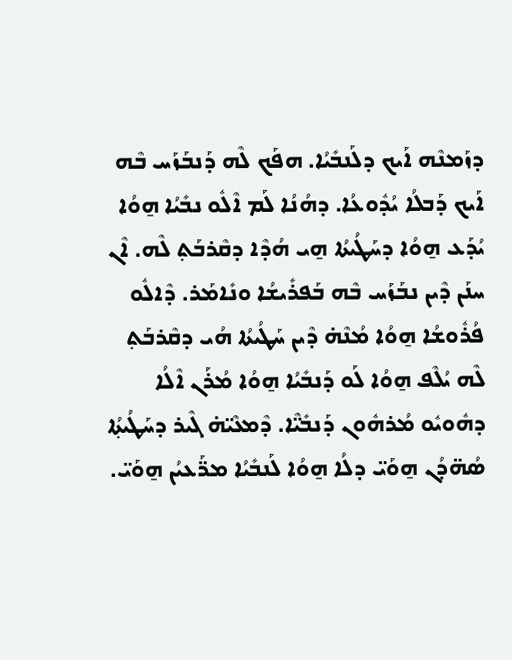ܕܙܰܡܢܶܗ ܐܰܝܟ ܕܠܰܢܒܺܝܳܐ. ܗܦܰܟ ܠܶܗ ܕܰܢܒܰܙܰܚ ܒܶܗ ܐܰܝܟ ܕܰܒܠܳܐ ܝܳܕܽܘܥܳܐ. ܕܗܳܢܳܐ ܠܰܡ ܐܶܠܽܘ ܢܒܺܝܳܐ ܗ̱ܘܳܐ ܝܳܕܰܥ ܗ̱ܘܳܐ ܕܚܰܛܳܝܬܳܐ ܗ̱ܝ ܗܳܕܶܐ ܕܩܶܪܒܰܬ݂ ܠܶܗ. ܐܶܢ ܚܢܰܢ ܕܶܝܢ ܢܒܰܙܰܚ ܒܶܗ ܒܰܦܪܺܝܫܳܐ ܘܢܺܐܡܰܪ. ܕܶܐܠܽܘ ܦܳܪܽܘܫܳܐ ܗ̱ܘܳܐ ܡܳܢܶܗ̇ ܕܶܝܢ ܚܰܛܳܝܬܳܐ ܗܳܝ ܕܩܶܪܒܰܬ݂ ܠܶܗ ܝܳܠܶܦ ܗ̱ܘܳܐ ܠܰܘ ܕܰܢܒܺܝܳܐ ܗ̱ܘܳܐ ܡܳܪܰܢ ܐܶܠܳܐ ܕܗܽܘܝܽܘ ܡܳܪܗܽܘܢ ܕܰܢܒܺܝ̈ܶܐ. ܕܶܡܥܶܝ̈ܗ̇ ܓܶܝܪ ܕܚܰܛܳܝܬ݂ܳܐ ܣܳܗ̈ܕܳܢ ܗ̱ܘܰܝ̈ ܕܠܳܐ ܗ̱ܘܳܐ ܠܰܢܒܺܝܳܐ ܡܪ̈ܰܥܝܳܢ ܗ̱ܘܰܝ̈.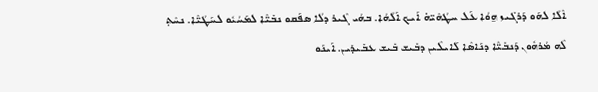ܐܶܠܳܐ ܠܗܰܘ ܕܰܪܓܺܝܙ ܗ̱ܘܳܐ ܥܰܠ ܚܛܳܗܶܝ̈ܗ̇ ܐܰܝܟ ܐܰܠܳܗܳܐ. ܒܗܳܝ ܓܶܝܪ ܕܠܳܐ ܣܦܰܩܘ ܢܒܺܝ̈ܶܐ ܠܡܰܚܳܝܽܘ ܠܚܰܛܳܝ̈ܶܐ. ܢܚܶܬ݂ ܠܶܗ ܡܳܪܗܽܘܢ ܕܰܢܒܺܝ̈ܶܐ ܕܢܰܐܣܶܐ ܠܰܐܝܠܶܝܢ ܕܒܺܝܫ ܒܺܝܫ ܥܒܺܝܕܺܝܢ. ܐܰܝܢܰܘ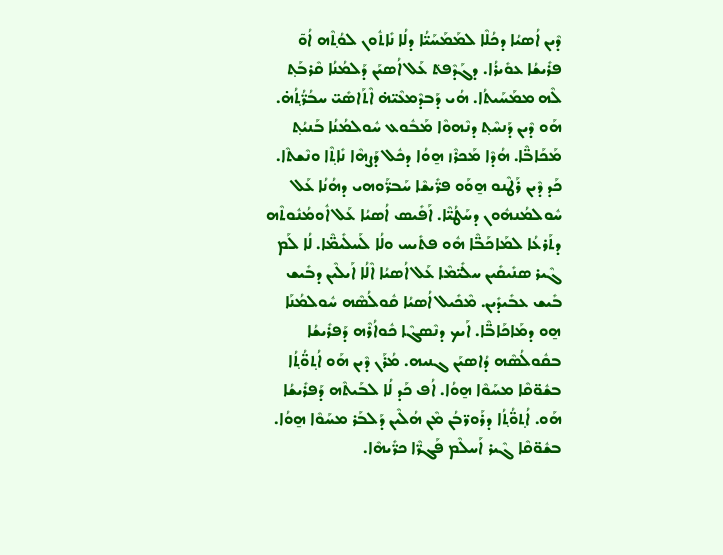ܕܶܝܢ ܐܳܣܝܳܐ ܕܟܳܠܶܐ ܠܡܰܡܰܚܰܝ̈ܳܐ ܕܠܳܐ ܢܺܐܬܽܘܢ ܠܘܳܬ݂ܶܗ ܐܳܘ̃ ܦܪܺܝܫܳܐ ܥܘܺܝܪܳܐ. ܕܓܰܕܶܦܬ݁ ܥܰܠ ܐܳܣܝܰܢ ܕܰܠܡܳܢܳܐ ܩܶܪܒܰܬ݂ ܠܶܗ ܡܡܰܚܰܝܬܳܐ. ܗܳܝ ܕܰܒܕܶܡܥܶܝ̈ܗ̇ ܐܶܬܰܐܣܺܝ̈ ܚܒܳܪ̈ܳܬ݂ܳܗ̇. ܗܰܘ ܕܶܝܢ ܕܰܢܚܶܬ݂ ܕܢܶܗܘܶܐ ܡܰܒܽܘܥ ܚܽܘܠܡܳܢܳܐ ܒܰܢܝܳܬ݂ ܡܰܟܰܐܒ̈ܶܐ. ܗܳܕܶܐ ܡܰܟܪܶܙ ܗ̱ܘܳܐ ܕܟܽܠ ܕܰܨܗܶܐ ܢܺܐܬ݂ܶܐ ܘܢܶܫܬܶܐ. ܟܰܕ ܕܶܝܢ ܪܰܛܶܢܘ ܗ̱ܘܰܘ ܦܪ̈ܺܝܫܶܐ ܚܰܒܪ̈ܰܘܗܝ ܕܗܳܢܳܐ ܥܰܠ ܚܽܘܠܡܳܢܗܽܘܢ ܕܚܰܛܳܝ̈ܶܐ. ܐܰܦܺܝܣ ܐܳܣܝܳܐ ܥܰܠ ܐܽܘܡܳܢܽܘܬܶܗ ܕܬܰܪܥܳܐ ܠܡܰܐܟܰܒ̈ܶܐ ܗܽܘ ܦܬܺܝܚ ܘܠܳܐ ܠܰܚܠܺܝܡ̈ܶܐ. ܠܳܐ ܠܰܡ ܓܶܝܪ ܣܢܺܝܩܺܝܢ ܚܠܺܝ̈ܡܶܐ ܥܰܠ ܐܳܣܝܳܐ ܐܶܠܳܐ ܐܰܝܠܶܝܢ ܕܒܺܝܫ ܒܺܝܫ ܥܒܺܝܕܺܝܢ. ܡܶܟܺܝܠ ܐܳܣܝܳܐ ܩܽܘܠܳܣܶܗ ܚܽܘܠܡܳܢܰܐ ܗ̱ܘ ܕܡܰܐܟܰܐܒ̈ܶܐ. ܐܰܝܟ ܕܢܶܣܓܶܐ ܟܽܘܐܳܪܶܗ ܕܰܦܪܺܝܫܳܐ ܒܩܽܘܠܳܣܶܗ ܕܳܐܣܝܰܢ ܓܢܝܗ. ܡܳܪܰܢ ܕܶܝܢ ܗܰܘ ܐܳܬ݂ܘ̈ܳܬ݂ܳܐ ܒܫܽܘ̈ܩܶܐ ܡܚܰܘܶܐ ܗ̱ܘܳܐ. ܐܳܦ ܟܰܕ ܠܳܐ ܠܒܰܝܬܶܗ ܕܰܦܪܺܝܫܳܐ ܗܰܘ. ܐܳܬ݂ܘ̈ܳܬ݂ܳܐ ܕܪܰܘܪ̈ܒܳܢ ܡܶܢ ܗܳܠܶܝܢ ܕܰܠܒܰܪ ܡܚܰܘܶܐ ܗ̱ܘܳܐ. ܒܫܽܘ̈ܩܶܐ ܓܶܝܪ ܐܰܚܠܶܡ ܦܰܓܪ̈ܶܐ ܟܪ̈ܺܝܗܶܐ.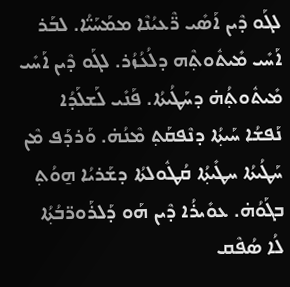ܠܓܰܘ ܕܶܝܢ ܐܰܣܺܝ ܪ̈ܶܥܝܳܢܶܐ ܡܡܰܚܰܝ̈ܳܐ. ܠܒܰܪ ܐܰܚܺܝ ܡܺܝܬܽܘܬ݂ܶܗ ܕܠܳܥܳܙܳܪ. ܠܓܰܘ ܕܶܝܢ ܐܰܚܺܝ ܡܺܝܬܽܘܬ݂ܳܗ̇ ܕܚܰܛܳܝܬܳܐ. ܦܰܢܺܝ ܠܰܫܠܰܕܳܐ ܢܰܦܫܳܐ ܚܰܝܬ݂ܳܐ ܕܢܶܦܩܰܬ݂ ܡܶܢܳܗ̇. ܘܰܪܕܰܦ ܡܶܢ ܚܰܛܳܝܬܳܐ ܚܛܺܝܬ݂ܳܐ ܩܳܛܽܘܠܬܳܐ ܕܫܰܪܝܳܐ ܗ̱ܘܳܬ݂ ܒܓܰܘܳܗ̇. ܥܘܺܝܪܳܐ ܕܶܝܢ ܗܰܘ ܕܰܠܪܰܘܪ̈ܒܳܬ݂ܳܐ ܠܳܐ ܣܳܦܶܩ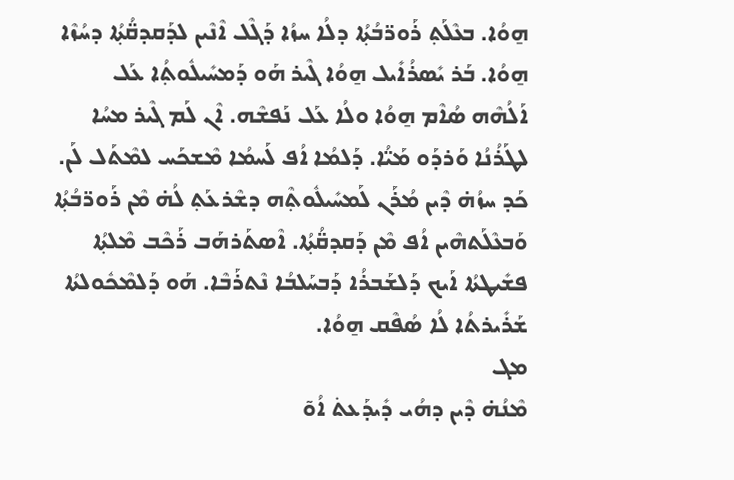ܗ̱ܘܳܐ. ܒܥܶܠܰܬ݂ ܪܰܘܪ̈ܒܳܬ݂ܳܐ ܕܠܳܐ ܚܙܳܐ ܕܰܓܶܠ ܐܶܢܶܝܢ ܠܕܰܩܕܩ̈ܳܬ݂ܳܐ ܕܚܳܙܶܐ ܗ̱ܘܳܐ. ܒܰܪ ܝܺܣܪܳܐܺܝܠ ܗ̱ܘܳܐ ܓܶܝܪ ܗܰܘ ܕܰܡܚܺܝܠܽܘܬ݂ܳܐ ܥܰܠ ܐܰܠܳܗܶܗ ܣܳܐܶܡ ܗ̱ܘܳܐ ܘܠܳܐ ܥܰܠ ܢܰܦܫܶܗ. ܐܶܢ ܠܰܡ ܓܶܝܪ ܡܚܳܐ ܠܛܰܪܳܢܳܐ ܘܰܪܕܰܘ ܡܰܝ̈ܳܐ. ܕܰܠܡܳܐ ܐܳܦ ܠܰܚܡܳܐ ܡܶܫܟܰܚ ܠܡܶܬܰܠ ܠܰܢ. ܟܰܕ ܚܙܳܗ̇ ܕܶܝܢ ܡܳܪܰܢ ܠܰܡܚܺܝܠܽܘܬ݂ܶܗ ܕܫܶܪܥܰܬ݂ ܠܳܗ̇ ܡܶܢ ܪܰܘܪ̈ܒܳܬ݂ܳܐ ܘܰܒܥܶܠܰܬܗܶܝܢ ܐܳܦ ܡܶܢ ܕܰܩܕܩ̈ܳܬ݂ܳܐ. ܐܶܣܬܰܪܗܰܒ ܪܰܟܶܒ ܡܶܠܬ݂ܳܐ ܦܫܺܝܛܬܳܐ ܐܰܝܟ ܕܰܠܫܰܒܪܳܐ ܕܰܒܚܰܠܒܳܐ ܢܶܬܪܰܒܶܐ. ܗܰܘ ܕܰܠܡܶܟܽܘܠܬܳܐ ܫܰܪܺܝܪܬܳܐ ܠܳܐ ܣܳܦܶܩ ܗ̱ܘܳܐ.
ܡܓ
ܡܶܢܳܗ̇ ܕܶܝܢ ܕܗܳܝ ܕܺܝܕܰܥܬ݁ ܐܳܘ̃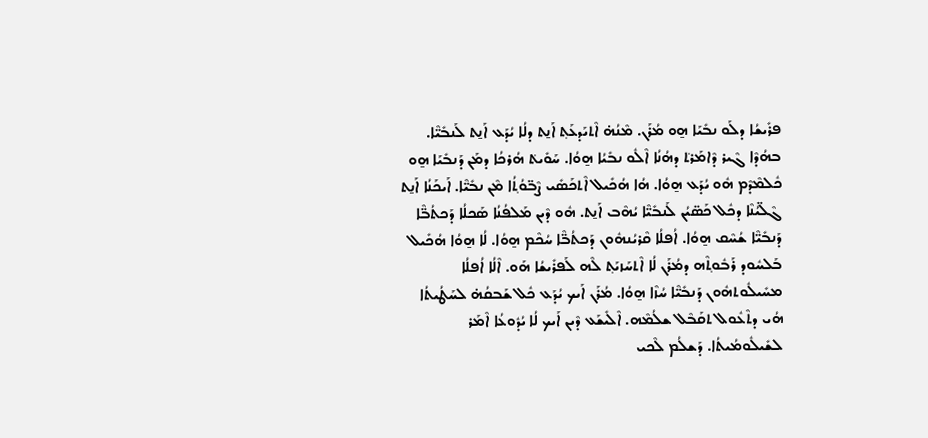ܦܪܺܝܫܳܐ ܕܠܰܘ ܢܒܺܝܰܐ ܗ̱ܘ ܡܳܪܰܢ. ܡܶܢܳܗ̇ ܐܶܬܝܰܕܥܰܬ݂ ܐܰܢ̱ܬ ܕܠܳܐ ܝܳܕܰܥ ܐܰܢ̱ܬ ܠܰܢܒܺܝ̈ܶܐ. ܒܗܳܕܶܐ ܓܶܝܪ ܕܶܐܡܰܪܬ݁ ܕܗܳܢܳܐ ܐܶܠܽܘ ܢܒܺܝܳܐ ܗ̱ܘܳܐ. ܚܰܘܺܝܬ݁ ܗܳܪܟܳܐ ܕܡܰܢ ܕܰܢܒܺܝܰܐ ܗ̱ܘ ܟܽܠܡܶܕܶܡ ܗܽܘ ܝܳܕܰܥ ܗ̱ܘܳܐ. ܗܳܐ ܗܳܟܺܝܠ ܐܶܬܟܰܣܺܝ ܨܶܒ̈ܘܳܬ݂ܳܐ ܡܶܢ ܢܒܺܝ̈ܶܐ. ܐܰܝܟܰܢܳܐ ܐܰܢ̱ܬ ܓܶܠ̈ܝܳܢܶܐ ܕܟܽܠ ܟܰܣ̈ܝܳܢ ܠܰܢܒܺܝ̈ܶܐ ܝܳܗܶܒ ܐܰܢ̱ܬ. ܗܽܘ ܕܶܝܢ ܡܰܠܦܳܢܳܐ ܣܰܟܠܳܐ ܕܰܟܬܳܒ̈ܶܐ ܕܰܢܒܺܝ̈ܶܐ ܫܳܚܶܩ ܗ̱ܘܳܐ. ܐܳܦܠܳܐ ܩܶܪܝܳܢܗܽܘܢ ܕܰܟܬܳܒ̈ܶܐ ܚܳܟܶܡ ܗ̱ܘܳܐ. ܠܳܐ ܗ̱ܘܳܐ ܗܳܟܺܝܠ ܒܰܠܚܽܘܕ ܪܰܒܽܘܬ݂ܶܗ ܕܡܳܪܰܢ ܠܳܐ ܐܶܬܚܰܙܝܰܬ݂ ܠܶܗ ܠܰܦܪܺܝܫܳܐ ܗܰܘ. ܐܶܠܳܐ ܐܳܦܠܳܐ ܡܚܺܝܠܽܘܬܗܽܘܢ ܕܰܢܒܺܝ̈ܶܐ ܚܳܙܶܐ ܗ̱ܘܳܐ. ܡܳܪܰܢ ܐܰܝܟ ܝܳܕܰܥ ܟܽܠ ܫܰܒܩܳܗ̇ ܠܚܰܛܳܝܬܳܐ ܗܳܝ ܕܬܶܥܽܘܠ ܬܩܰܒܶܠ ܫܠܳܡܶܗ. ܐܶܠܺܝܫܰܥ ܕܶܝܢ ܐܰܝܟ ܠܳܐ ܝܳܕܽܘܥܳܐ ܐܶܡܰܪ ܠܫܺܝܠܽܘܡܳܝܬܳܐ. ܕܰܫܠܳܡ ܠܶܟܝ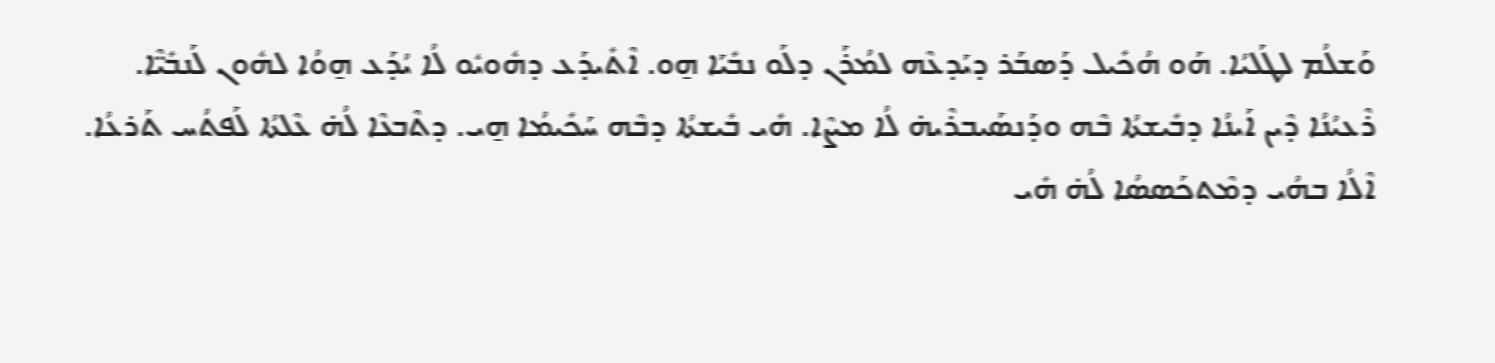ܘܰܫܠܳܡ ܠܛܰܠܝܳܐ. ܗܰܘ ܗܳܟܺܝܠ ܕܰܣܒܰܪ ܕܝܰܕܥܶܗ ܠܡܳܪܰܢ ܕܠܰܘ ܢܒܺܝܰܐ ܗ̱ܘ. ܐܶܬܺܝܕܰܥ ܕܗܽܘܝܽܘ ܠܳܐ ܝܳܕܰܥ ܗ̱ܘܳܐ ܠܗܽܘܢ ܠܰܢܒܺܝ̈ܶܐ. ܪܶܥܝܳܢܳܐ ܕܶܝܢ ܐܰܝܢܳܐ ܕܒܺܝܫܬܳܐ ܒܶܗ ܘܕܰܢܣܰܝܒܪܶܝܗ̇ ܠܳܐ ܡܨܶܐ. ܗܺܝ ܒܺܝܫܬܳܐ ܕܒܶܗ ܚܰܟܺܝܡܳܐ ܗ̱ܝ. ܕܬܶܒܥܶܐ ܠܳܗ̇ ܥܶܠܬܳܐ ܠܰܦܬܳܚ ܬܰܪܥܳܐ. ܐܶܠܳܐ ܒܗܳܝ ܕܡܶܬܟܰܣܣܳܐ ܠܳܗ̇ ܗܺܝ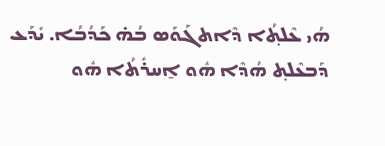ܗܳܝ ܥܶܠܬ݂ܳܐ ܕܶܐܬܓܰܘܰܣ ܒܳܗ̇ ܟܰܕܳܒܳܐ. ܝܺܕܰܥ ܕܰܒܥܶܠܬ݂ ܗܳܕܶܐ ܗܽܘ ܐ̱ܚܪܺܬܳܐ ܗܽܘ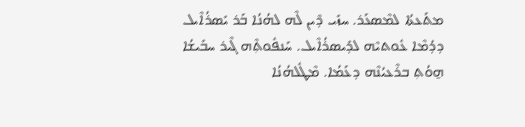ܡܬܰܥܬܳܐ ܠܡܶܣܥܰܪ. ܚܙܺܝ ܕܶܝܢ ܠܶܗ ܠܗܳܢܳܐ ܒܰܪ ܝܺܣܪܳܐܶܝܠ ܕܕܳܡܶܐ ܥܽܘܬܝܶܗ ܠܕܺܝܣܪܳܐܶܝܠ. ܚܰܢܦܽܘܬ݂ܶܗ ܓܶܝܪ ܚܒܺܝܫܳܐ ܗ̱ܘܳܬ݂ ܒܪܶܥܝܳܢܶܗ ܕܥܰܡܳܐ. ܡܶܛܽܠܗܳܢܳܐ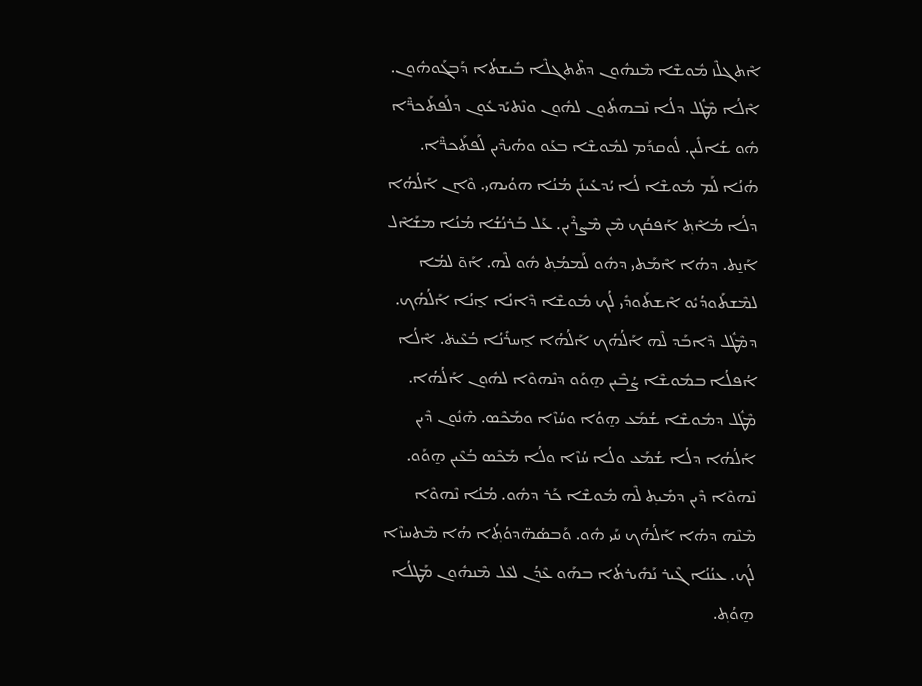ܐܶܬܓܠܶܙ ܡܽܘܫܶܐ ܡܶܢܗܽܘܢ ܕܬܶܬܓܠܶܐ ܒܺܝܫܬܳܐ ܕܰܒܓܰܘܗܽܘܢ. ܐܶܠܳܐ ܡܶܛܽܠ ܕܠܳܐ ܢܶܒܗܬܽܘܢ ܠܗܽܘܢ ܘܢܶܬܝܰܕܥܽܘܢ ܕܠܰܦܬܰܟܪ̈ܶܐ ܗܽܘ ܫܳܐܠܺܝܢ. ܠܽܘܩܕܰܡ ܠܡܽܘܫܶܐ ܒܥܰܘ ܘܗܳܝܕܶܝܢ ܠܰܦܬܰܟܪ̈ܶܐ. ܗܳܢܳܐ ܠܰܡ ܡܽܘܫܶܐ ܠܳܐ ܝܳܕܥܺܝܢܰܢ ܡܳܢܳܐ ܗܘܳܝܗܝ. ܘܶܐܢ ܐܰܠܳܗܳܐ ܕܠܳܐ ܡܳܐܶܬ݂ ܐܰܦܩܳܟ ܡܶܢ ܡܶܨܪܶܝܢ. ܥܰܠ ܒܰܪܢܳܫܳܐ ܡܳܢܳܐ ܡܫܰܐܶܠ ܐܰܢ̱ܬ. ܕܗܳܐ ܐܶܡܰܬܝ ܕܗܽܘ ܠܰܡܡܳܬ݂ ܗܽܘ ܠܶܗ. ܐܰܘ̃ ܠܡܳܐ ܠܡܶܫܬܰܘܕܳܝܽܘ ܐܶܫܬܰܘܕܺܝ ܠܳܟ ܡܽܘܫܶܐ ܕܶܐܢܳܐ ܐ̱ܢܳܐ ܐܰܠܳܗܳܟ. ܕܡܶܛܽܠ ܕܶܐܒܰܕ ܠܶܗ ܐܰܠܳܗܳܟ ܐܰܠܳܗܳܐ ܐ̱ܚܪܺܢܳܐ ܒܳܥܶܝܬ݁. ܐܶܠܳܐ ܐܳܦܠܳܐ ܒܡܽܘܫܶܐ ܨܳܒܶܝܢ ܗ̱ܘܰܘ ܕܢܶܗܘܶܐ ܠܗܽܘܢ ܐܰܠܳܗܳܐ. ܡܶܛܽܠ ܕܡܽܘܫܶܐ ܫܳܡܰܥ ܗ̱ܘܳܐ ܘܚܳܙܶܐ ܘܡܰܟܶܣ. ܗܶܢܽܘܢ ܕܶܝܢ ܐܰܠܳܗܳܐ ܕܠܳܐ ܫܳܡܰܥ ܘܠܳܐ ܚܳܙܶܐ ܘܠܳܐ ܡܰܟܶܣ ܒܳܥܶܝܢ ܗ̱ܘܰܘ. ܢܶܗܘܶܐ ܕܶܝܢ ܕܡܺܝܬ݂ ܠܶܗ ܡܽܘܫܶܐ ܟܰܪ ܕܗܽܘ. ܡܳܢܳܐ ܢܶܗܘܶܐ ܡܶܢܶܗ ܕܗܳܐ ܐܰܠܳܗܳܟ ܚܰܝ ܗܽܘ. ܘܰܒܣܳܗ̈ܕܘܳܬ݂ܳܐ ܗܳܐ ܡܶܬܚܙܶܐ ܠܳܟ. ܥܢܳܢܳܐ ܓܶܝܪ ܢܰܗܺܝܪܬܳܐ ܒܗܰܘ ܥܶܕܳܢ ܠܥܶܠ ܡܶܢܗܽܘܢ ܡܰܛܠܳܐ ܗ̱ܘܳܬ݂.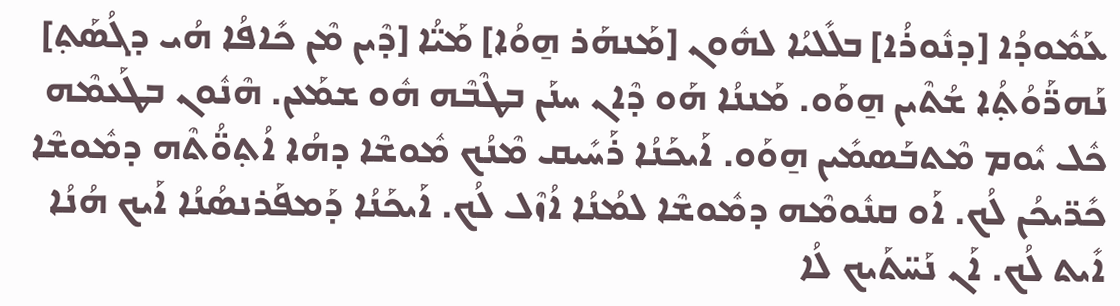ܥܰܡܽܘܕܳܐ [ܕܢܽܘܪܳܐ] ܒܠܺܠܝܳܐ ܠܗܽܘܢ [ܡܰܢܗܰܪ ܗ̱ܘܳܐ] ܡܰܝ̈ܳܐ [ܕܶܝܢ ܡܶܢ ܟܺܐܦܳܐ ܗܳܝ ܕܓܳܣܰܬ݂] ܢܰܗܪ̈ܰܘܳܬ݂ܳܐ ܫܳܬܶܝܢ ܗ̱ܘܰܘ. ܡܰܢܢܳܐ ܗܰܘ ܕܶܐܢ ܚܢܰܢ ܒܛܶܒܶܗ ܗܽܘ ܫܡܰܥܢ. ܗܶܢܽܘܢ ܒܛܰܥܡܶܗ ܟܽܠ ܝܽܘܡ ܡܶܬܒܰܣܡܺܝܢ ܗ̱ܘܰܘ. ܐܰܝܟܰܢܳܐ ܪܰܚܺܝܩ ܡܶܢܳܟ ܡܽܘܫܶܐ ܕܗܳܐ ܐܳܬ݂ܘ̈ܳܬܶܗ ܕܡܽܘܫܶܐ ܟܺܪ̈ܝܟܳܢ ܠܳܟ. ܐܰܘ ܩܢܽܘܡܶܗ ܕܡܽܘܫܶܐ ܠܡܳܢܳܐ ܐܳܙܶܠ ܠܳܟ. ܐܰܝܟܰܢܳܐ ܕܰܡܦܰܪܢܣܳܢܳܐ ܐܰܝܟ ܗܳܢܳܐ ܐܺܝܬ ܠܳܟ. ܐܰܢ ܢܰܚ̈ܬܰܝܟ ܠܳܐ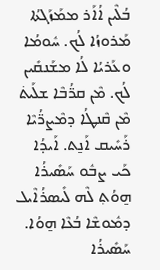ܒܳܠܶܝܢ ܐܳܐܰܪ ܡܡܰܙܰܓܬܳܐ ܡܰܪܘܙܳܐ ܠܳܟ. ܚܽܘܡܳܐ ܘܥܰܪܝܳܐ ܠܳܐ ܡܫܰܢܩܺܝܢ ܠܳܟ. ܡܶܢ ܩܪ̈ܳܒܶܐ ܫܠܰܝܬ݁ ܡܶܢ ܩܶܢܛܳܐ ܕܡܶܨܪ̈ܳܝܶܐ ܪܰܚܺܝܩ ܐܰܢ̱ܬ. ܐܰܝܕܳܐ ܟܰܝ ܨܒܽܘ ܚܰܣܺܝܪܳܐ ܗ̱ܘܳܬ݂ ܠܶܗ ܠܺܝܣܪܳܐܶܝܠ ܕܡܽܘܫܶܐ ܒܳܥܶܐ ܗ̱ܘܳܐ. ܚܰܣܺܝܪܳܐ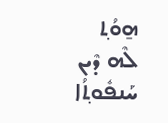ܗ̱ܘܳܬ݂ ܠܶܗ ܕܶܝܢ ܚܰܢܦܽܘܬ݂ܳܐ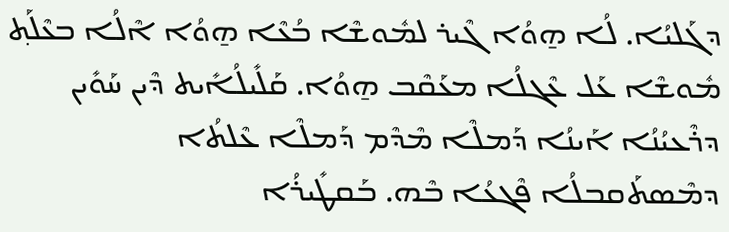ܕܓܰܠܝܳܐ. ܠܳܐ ܗ̱ܘܳܐ ܓܶܝܪ ܠܡܽܘܫܶܐ ܒܳܥܶܐ ܗ̱ܘܳܐ ܐܶܠܳܐ ܒܥܶܠܰܬ݂ ܡܽܘܫܶܐ ܥܰܠ ܥܶܓܠܳܐ ܡܥܰܩܶܒ ܗ̱ܘܳܐ. ܩܰܠܺܝܠܳܐܺܝܬ ܕܶܝܢ ܚܰܘܺܝܢ ܕܪܶܥܝܳܢܳܐ ܐܰܝܢܳܐ ܕܰܡܠܶܐ ܡܶܕܶܡ ܕܰܡܠܶܐ ܥܶܠܬܳܐ ܕܡܶܣܬܰܩܒܠܳܐ ܦܶܓܥܳܐ ܒܶܗ. ܒܰܩܛܺܝܪܳܐ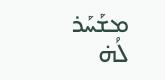ܡܫܰܚܰܪ ܠܳܗ̇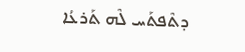ܕܬܶܦܬܰܚ ܠܶܗ ܬܰܪܥܳܐ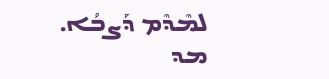ܠܡܶܕܶܡ ܕܰܨܒܳܐ.
ܡܕ